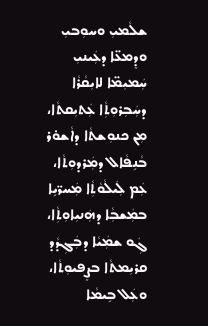ܫܠܵܡܝܼ ܘܚܘܼܒܝܼ ܘܕܸܡܥ̈ܐ ܕܥܲܝܢܝܼ ܚܲܡܝܼܡ̈ܐ ܠܐܝܼܩܵܪܵܐ ܕܚܲܒܼܪܘܼܬܼܵܐ ܥܲܬܝܼܩܬܵܐ، ܡܼܢ ܟܢܘܼܫܬܵܐ ܕܐܵܫܘ̇ܪ ܒܵܢܹܦܵܐܠ ܕܡܲܪܕܘܼܬܵܐ، ܥܲܡ ܠܲܝܠܵܘܵܬܼܵܐ ܡܲܚܪ̈ܝܹܐ ܒܡܲܫܒܼܵܐ ܕܗܲܢܝܼܐܘܼܬܼܵܐ، ܓܲܘ ܫܡܲܝܵܐ ܕܒܲܓܼܕܵܕ ܩܪܝܼܡܬܵܐ ܒܨܸܦܝܘܼܬܵܐ، ܘܥܲܠ ܒܹܝܡܵܐ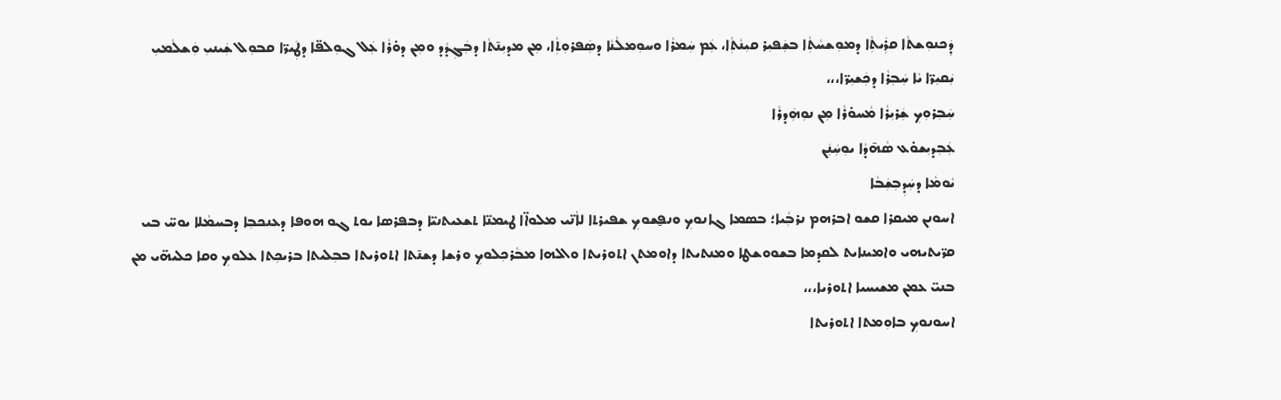ܕܲܟܢܘܼܫܬܵܐ ܩܪܲܝܬܼܵܐ ܕܡܘܼܫܚܵܬܼܵܐ ܒܫܲܦܝܼܪ ܩܝܼܢܵܬܼܵܐ، ܥܲܡ ܚܲܡܪܵܐ ܘܚܘܼܡܠܵܢܵܐ ܕܣܲܦܪܘܼܬܼܵܐ، ܡܼܢ ܡܕܝܼܢ̄ܬܵܐ ܕܒܲܓܼܕܵܕ ܘܡܼܢ ܕܘ̇ܪܵܐ ܥܲܠ ܓܘܼܠܦ̈ܐ ܕܛܲܝܪ̈ܐ ܩܒܘܼܠ ܫܲܝܢܝܼ ܘܲܫܠܵܡܝܼ ܝܲܩܝܼܪ̈ܐ ܝܵܐ ܚܲܒܼܪܵܐ ܕܟܲܫܝܼܪ̈ܐ،،،
ܚܲܒܼܪܘܼܟܼ ܫܲܪܝܼܪܵܐ ܡܵܚܘ̇ܪܵܐ ܡܼܢ ܢܘܼܗܲܕܪܵܐ
ܥܲܒܼܕܝܼܫܘ̇ܥ ܣܵܗ̄ܕܵܐ ܝܘܼܚܲܢܲܢ
ܝܵܘܡܵܐ ܕܚܲܕܼܒܼܫܲܒܵܐ
ܐܚܘܢܢ ܡܝܩܪܐ ܩܫܘ ܐܒܪܗܡ ܢܪܒܼܵܝܐ؛ ܒܣܡܐ ܓܐܢܘܟܼ ܘܢܦ̮ܫܘܟܼ ܫܦܝܪܬܐ ܠܐܵܢ̈ܝ ܡܠܘܐ̈ܐ ܛܝܡܢ̈ܐ ܬܫܥܝܬܢܝ̈ܐ ܕܒܦܪܣܐ ܝܘܬ ܓܘ ܗܘܦܐ ܕܥܢܟܒܼܐ ܕܒܚܡܵܠܐ ܝܘܚ̈ ܒܝ ܩܪ̈ܝܬܝܗܝ ܘܐܡܝܢܐܝܬ ܠܩܕܡܐ ܒܫܘܘܫܛܐ ܘܡܢܬܝܬܐ ܕܐܘܡܬܢ ܐܬܘܪܝܬܐ ܘܐܠܗܐ ܡܒܵܪܟܼܠܘܟܼ ܘܪܫܐ ܕܫܢ̄ܬܐ ܐܬܘܪܝܬܐ ܒܒܼܠܝܬܐ ܒܪܝܟܼܬܐ ܥܠܘܟܼ ܘܩܐ ܟܠܝܗ̈ܝ ܡܢ ܒܢܝ̈ ܥܡܢ ܡܫܝܚܝܐ ܐܬܘܪܝܐ،،،
ܐܚܘܢܘܟܼ ܒܐܘܼܡܬܐ ܐܬܘܪܝܬܐ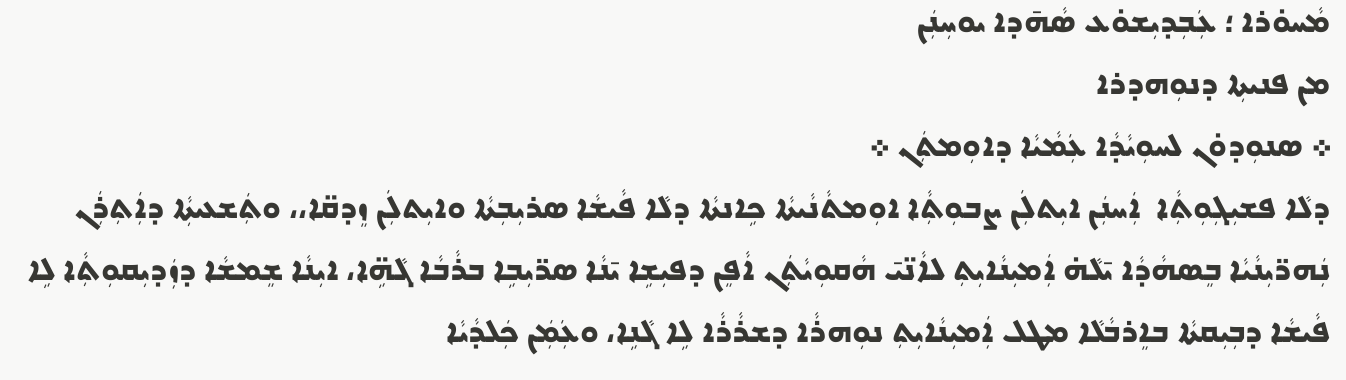ܡܵܚܘ̇ܪܐ ؛ ܥܲܒܼܕܝܼܫܘ̇ܥ ܣܵܗ̄ܕܐ ܝܘܚܼܢܲܢ
ܡܢ ܦܢܝܬܼܐ ܕܢܘܼܗܕܪܐ
܀ ܣܢܘܼܕܘ̇ܢ ܠܚܘܼܝܵܕܵܐ ܥܲܡܵܝܵܐ ܕܐܘܼܡܬܲܢ ܀
ܕܠܵܐ ܦܫܝܼܓܼܘܼܬܼܵܐ  ܐܲܚܢܲܢ ܐܝܼܬܠܲܢ ܨܒܘܼܬܼܵܐ ܐܘܼܡܬܵܢܵܝܬܵܐ ܟܹܐܢܬܵܐ ܕܠܵܐ ܦܵܝܫܵܐ ܣܪܝܼܒܼܬܵܐ ܘܐܝܼܬܠܲܢ ܙܸܕܩ̈ܐ،، ܘܬܲܫܥܝܬܼܵܐ ܕܐܲܬܼܪܲܢ ܢܲܗܪ̈ܝܼܢܵܝܵܐ ܒܸܣܗܵܕܵܐ ܝ̄ܠܵܗ̇ ܐܲܡܝܼܢܵܐܝܼܬܼ ܠܐܵܢ̈ܝ̄ ܗܵܩܘܼܝܵܬܲܢ ܐܵܦܸܢ ܕܦܝܼܫܹܐ ܝ̄ܢܵܐ ܣܪ̈ܝܼܒܹܐ ܒܪܵܒܵܐ ܓܵܗܹ̈ܐ، ܐܝܼܢܵܐ ܫܸܡܫܵܐ ܕܙܲܕܝܼܩܘܼܬܼܵܐ ܠܹܐ ܦܵܝܫܵܐ ܕܒܼܝܼܩܬܵܐ ܒܐܸܪܒܵܠܵܐ ܡܛܠ ܐܲܡܝܼܢܵܐܝܼܬܼ ܢܘܼܗܪܵܐ ܕܫܪܵܪܵܐ ܠܹܐ ܓܵܢܹܐ، ܘܥܲܡܲܢ ܟܲܠܕܵܝܵܐ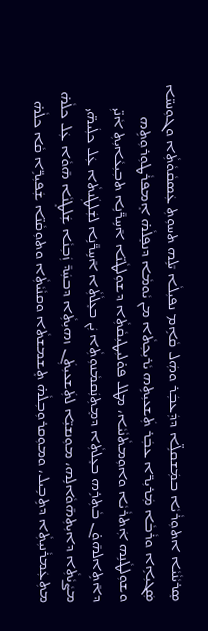ܣܸܪܝܵܢܵܝܵܐ ܐܬܘܼܪܵܝܵܐ ܒܡܲܫܩܠܹ̈ܐ ܕܕܲܥܒܲܪ ܘܗܲܠ ܩܵܐܹܡ ܢܦܝܼܠܵܐ ܝ̄ܠܹܗ ܬܚܘܼܬܼ ܥܲܣܩܵܘܵܬܼܵܐ ܘܓܘܼܢܚ̈ܐ ܣܲܓܝܼܐܹܐ ܘܪܵܒܵܐ ܡܲܪܝܼܪ̈ܐ ܥܒܲܪ ܬܲܫܥܝܼܬܹܗ ܝܵܪܝܼܟܼܬܵܐ ܡܢ ܝܵܘܡܵܐ ܕܢܦܸܠܵܗ̇ ܐܸܡܦܪܵܛܘܼܪܘܼܬܹܗ ܘܫܘܼܠܛܵܢܹܗ ܐܲܬܪܵܝܵܐ ܘܐܘܼܡܬܵܢܵܝܵܐ، ܡܛܠ ܦܘ̇ܠܝܼܛܝܼܩܵܬܼܵܐ ܕܫܘܼܠܛܵܢ̈ܐ ܐ̄ܚܹܪ̈̄ܢܹܐ ܬܒܼܝܼܥܵܐܝܼܬܼ ܐܵܢ̈ܝܼ ܕܐ̄ܬܹܐܠܗ̄ܘ̇ܢ ܒܵܬܼܪܹܗ ܒܥܸܠܬܼܵܐ ܕܡܸܬܼܢܲܩܡܵܢܘܼܬܼܵܐ ܝܲܢ ܒܥܸܠܵܬܼܵܐ ܐ̄ܚܹܪ̈̄ܢܹܐ ܠܫܲܠܛܲܢܬܵܐ ܥܲܠ ܟܠܲܝܗ̈ܝ ܡܨܵܝܵܬܼܵܐ ܕܐܝܼܬܼܗ̄ܘܵܐܠܹܗ، ܡܘܼܢܫܝܼ̈ܐ ܠܬܲܫܥܝܼܬܲܢ ܙܗܝܼܬܼܵܐ ܕܒܚܲܕ̄ ܙܲܒܼܢܵܐ ܫܲܠܛܸܢܵܐ ܗ̄ܘܵܐ ܥܲܠ ܟܠܵܗ̇ ܡܬܼܥܲܡܪܵܢܝܼܬܼܵܐ ܕܬܹܒܹܝܠ، ܘܡܘܼܩܪܘܼܒܼܠܵܗ̇ ܬܸܫܡܫܬܵܐ ܘܩܢܵܝܵܬܼܵܐ ܘܬܘܼܩܵܢ̈ܐ ܫܲܦܝܼܪܹ̈ܐ ܩܵܐ ܟܠܵܗ̇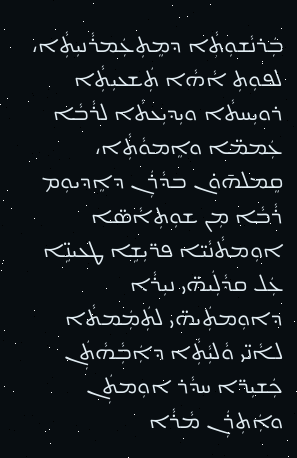ܒܲܪܢܵܫܘܼܬܼܵܐ ܕܡܸܬܼܥܲܡܪܵܢܝܼܬܼܵܐ، ܠܦܘܼܬܼ ܐܵܗܵܐ ܬܲܫܥܝܼܬܼܵܐ ܪܘܝܼܚܬܵܐ ܘܝܼܕܝܼܥܬܵܐ ܠܪܵܒܵܐ ܥܲܡܡ̈ܐ ܘܐܸܡܘܵܬܼܵܐ، ܩܸܡܠܗ̄ܘ̇ܢ ܒܕܵܪܲܢ ܕܐܸܕܝܘܼܡ ܪܵܒܵܐ ܡܼܢ ܫܘܼܬܼܐܵܣ̈ܐ ܐܘܼܡܬܵܢܵܝ̈ܐ ܦܪ̈ܝܼܫܹܐ ܛܥܝܢܹ̈ܐ ܥܲܠ ܩܕܵܠܲܝܗ̈ܝ ܢܝܼܪܵܐ ܕܐܘܼܡܬܲܝܗ̈ܝ ܠܬܲܡܲܡܬܵܐ ܠܐܵܢ̈ܝ ܘܵܠܝܼܵܬܼܵܐ ܕܐܲܒܼܵܗܵܬܲܢ ܟܲܫܝܼܪ̈ܐ ܚܕܵܪ ܐܘܼܡܬܲܢ ܘܐܲܬܼܪܲܢ ܡܵܪܵܐ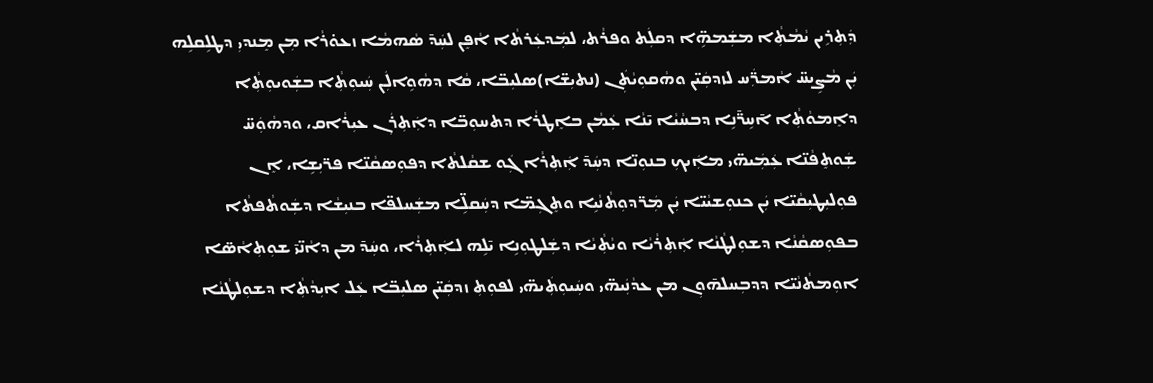ܕܲܬܼܪܹܝܢ ܝܵܡܵܬܼܵܐ ܡܫܲܡܗܹ̈ܐ ܕܩܠܲܬ ܘܦܪܵܬ، ܠܡܲܕܥܲܪܬܵܐ ܐܵܦܸܢ ܠܚܲܕ̄ ܣܵܗܡܵܐ ܙܥܘ̇ܪܵܐ ܡܼܢ ܡܸܢܕܝܼ ܕܛܠܹܩܠܹܗ ܝܲܢ ܡܵܨܹܝܚ̈ ܐܵܡܪ̈ܲܚ ܠܙܕܩܲܝ̈ܢ ܘܗܵܩܘܼܝܵܬܲܢ (ܢܬܝܼܫ̈ܐ)ܣܠܝܼܒ̈ܐ، ܩܵܐ ܕܗܵܘܹܐܠܲܢ ܚܲܝܘܼܬܼܵܐ ܒܫܲܘܝܘܼܬܼܵܐ ܕܐܸܡܘܵܬܼܵܐ ܐ̄ܚܹܪ̈̄ܢܹܐ ܕܒܚܵܝܵܐ ܝ̄ܢܵܐ ܥܲܡܵܢ ܒܐܸܛܪܵܐ ܕܬܚܘܼܒ̈ܐ ܕܐܲܬܼܪܲܢ ܥܝܼܪܵܐܩ، ܘܕܗܵܘܲܚ̈ ܫܲܘܬܸܦܵܢ̈ܐ ܥܲܡܲܝܗ̈ܝ ܡܐܲܝܟܼ ܒܢܘܼܢ̈ܐ ܕܚܲܕ̄ ܐܲܬܼܪܵܐ ܓܲܘ ܫܩܵܠܬܵܐ ܕܦܘܼܣܩܵܢ̈ܐ ܦܪ̈ܝܼܫܹܐ، ܐܸܢ ܦܘܼܠܝܼܛܝܼܩܵܝ̈ܐ ܝܲܢ ܟܢܘܼܫܝܵܝ̈ܐ ܝܲܢ ܡܲܪ̈ܕܘܼܬܵܢܵܝܹܐ ܘܬܸܓܼܡ̈ܐ ܕܚܲܩܠܹ̈ܐ ܡܫܲܚܠܦ̈ܐ ܒܢܝܼܫܵܐ ܕܫܲܘܬܵܦܬܵܐ ܒܦܘܼܣܩܵܢܵܐ ܕܫܘܼܠܛܵܢܵܐ ܐܲܬܼܪܵܝܵܐ ܘܝܵܬܼܵܝܵܐ ܕܫܲܠܛܘܼܢܹܐ ܝ̄ܠܹܗ ܠܐܲܬܼܪܵܐ، ܘܚܲܕ̄ ܡܢ ܕܐܵܢ̈ܝ̄ ܫܘܼܬܼܐܵܣ̈ܐ ܐܘܼܡܬܵܢܵܝ̈ܐ ܕܕܒܼܚܠܗ̄ܘܼܢ ܡܢ ܥܕܵܢܲܝܗ̈ܝ ܘܚܲܝܘܼܬܲܝܗ̈ܝ ܠܦܘܼܬܼ ܙܕܩܲܝ̈ܢ ܣܠܝܼܒ̈ܐ ܥܲܠ ܐܝܼܕܵܬܼܵܐ ܕܫܘܼܠܛܵܢܵܐ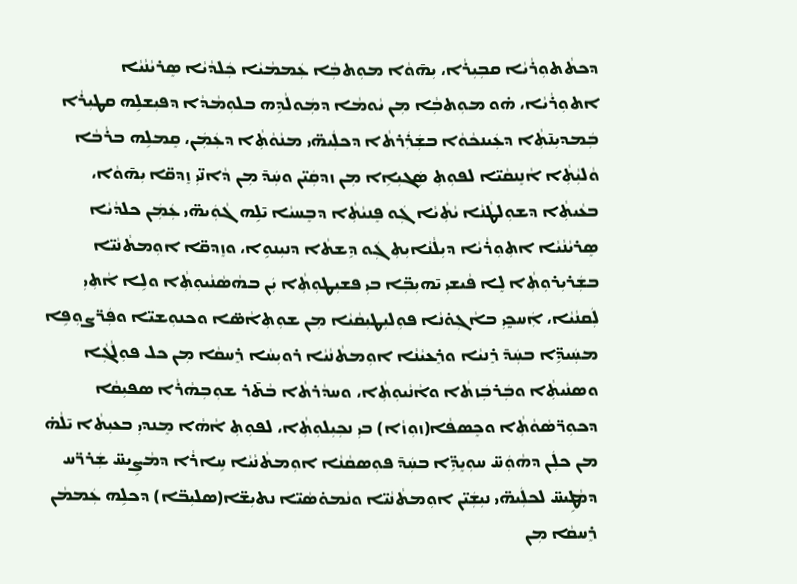ܕܟܬܵܬܘܼܪܵܝܵܐ ܩܒܼܝܼܪܵܐ، ܝܼܗ̄ܘܵܐ ܡܘܼܬܒܼܵܐ ܥܲܡܡܵܝܵܐ ܟܲܠܕܵܝܵܐ ܣܸܪܝܵܢܵܝܵܐ ܐܬܘܼܪܵܝܵܐ، ܗ̇ܘ ܡܘܼܬܒܼܵܐ ܡܼܢ ܝܵܘܡܵܐ ܕܡܲܘܠܵܕܹܗ ܒܠܘܼܡܵܕܵܐ ܕܦܝܼܫܠܹܗ ܩܛܝܼܪܵܐ ܒܲܡܕܝܼܢ̄ܬܼܵܐ ܕܥܲܝܢܟܵܘܵܐ ܒܫܲܪܲܪܬܵܐ ܕܟܠܲܝܗ̈ܝ ܡܢܵܘܵܬܼܵܐ ܕܥܲܡܲܢ، ܩܸܡܠܹܗ ܒܪܵܒܵܐ ܘܵܠܝܼܵܬܼܵܐ ܐܵܢܸܢܩܵܝ̈ܐ ܠܦܘܼܬܼ ܣܲܓܝܼܐܹܐ ܡܼܢ ܙܕܩܲܝ̈ܢ ܘܚܲܕ̄ ܡܼܢ ܕܵܐܢ̈ܝܼ ܙܸܕܩ̈ܐ ܝܼܗ̄ܘܵܐ، ܒܥܵܝܬܼܵܐ ܕܫܘܼܠܛܵܢܵܐ ܝܵܬܼܵܝܵܐ ܓܲܘ ܦܸܢܝܵܬܼܵܐ ܕܒܸܚܝܵܐ ܝ̄ܠܹܗ ܓܵܘܲܝܗ̈ܝ ܥܲܡܲܢ ܟܠܕܵܝܵܐ ܣܸܪܝܵܢܵܝܵܐ ܐܬܼܘܼܪܵܝܵܐ ܕܝܼܠܵܢܵܐܝܼܬܼ ܓܲܘ ܕܹܫܬܵܐ ܕܢܝܼܢܘܹܐ، ܘܙܸܕܩ̈ܐ ܐܘܼܡܬܵܢܵܝ̈ܐ ܒܫܲܪܝܼܪܘܼܬܼܵܐ ܠܸܐ ܦܵܝܫܝܼ ܝ̄ܗܝܼܒܼ̈ܐ ܒܝܼ ܦܫܝܼܛܘܼܬܼܵܐ ܝܲܢ ܒܗܵܣܵܢܵܝܘܼܬܼܵܐ ܘܠܹܐ ܐܵܬܼܝܼ ܠܲܩܢܵܝܵܐ، ܐܲܚܟ̰ܝܼ ܒܐܵܓܼܘ̇ܢܵܐ ܦܘܼܠܝܼܛܝܼܩܵܝܵܐ ܡܼܢ ܫܘܼܬܼܐܵܣ̈ܐ ܘܟܢܘܼܫܝ̈ܐ ܘܦܲܪ̈ܨܘܼܦܹܐ ܡܚܲܝܕܹ̈ܐ ܒܚܲܕ̄ ܪܸܢܝܵܐ ܘܪܸܥܝܵܢܵܐ ܐܘܼܡܬܵܢܵܝܵܐ ܪܘܝܼܚܵܐ ܪܸܚܩܵܐ ܡܼܢ ܟܠ ܦܘܼܠܵܓܼܵܐ ܘܣܢܵܝܬܼܵܐ ܘܒܲܪܒܲܙܬܵܐ ܘܐܵܢܵܝܘܼܬܼܵܐ، ܘܚܕܵܪܬܵܐ ܒܵܬ̄ܪ ܫܘܼܒܼܗܵܪܵܐ ܣܦܝܼܩܵܐ ܕܟܘܼܪ̈ܣܵܘܵܬܼܵܐ ܘܟܸܣܦܵܐ(ܙܘܼܙܵܐ) ܒܝܼ ܢܟܼܝܼܠܘܼܬܼܵܐ، ܠܦܘܼܬܼ ܐܵܗܵܐ ܡܸܢܕܝܼ ܒܥܝܼܬܵܐ ܝ̄ܠܵܗ̇ ܡܢ ܟܠܲܢ ܕܗܵܘܲܚ̈ ܚܘܼܝܸܕܹ̈ܐ ܒܚܲܕ̄ ܦܘܼܣܩܵܢܵܐ ܐܘܼܡܬܵܢܵܝܵܐ ܚܹܐܪܵܐ ܕܡܵܨܹܝܚ̈ ܫܲܪܪ̈ܚ ܕܡܵܛܹܝܚ̈ ܠܟܠܲܝܗ̈ܝ ܢܝܼܫܲܝ̈ܢ ܐܘܼܡܬܵܢܵܝ̈ܐ ܘܢܵܡܘ̇ܣܵܝ̈ܐ ܢܬܝܼܫ̈ܐ(ܣܠܝܼܒ̈ܐ) ܕܟܠܹܗ ܥܲܡܡܵܢ ܪܸܚܩܵܐ ܡܼܢ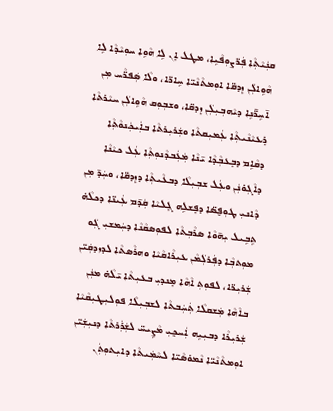ܩܢܲܝܵܬܼܵܐ ܦܲܪ̈ܨܘܼܦܵܝܹܐ، ܡܛܠ ܐܸܢ ܠܹܐ ܗܵܘܹܐ ܚܘܼܝܵܕܵܐ ܠܹܐ ܗܵܘܹܐܠܲܢ ܙܸܕܩ̈ܐ ܐܘܼܡܬܵܢܵܝ̈ܐ ܚܹܐܪ̈ܐ، ܘܠܵܐ ܣܲܦܪ̈ܵܚ ܡܼܢ ܐ̄ܚܹܪ̈̄ܢܹܐ ܕܝܵܗܒܼܝܼܠܲܢ ܙܸܕܩ̈ܐ، ܘܫܒܼܘܼܩ ܗܵܘܹܐܠܲܢ ܚܝܵܪܬܵܐ ܪܸܥܝܵܢܵܝܬܼܵܐ ܥܲܡܝܼܩܬܵܐ ܘܫܲܪܝܼܪܬܵܐ ܒܐܲܝܟܲܢܘܵܬܼܵܐ ܕܩܵܐܹܡ ܕܒܸܥܒܼܵܕܵܐ ܝ̄ܢܵܐ ܡܲܥܲܒܕܵܢܘܼܬܼܵܐ ܥܲܠ ܟܝܵܢܵܐ ܕܐܵܓܼܘ̇ܢܲܢ ܘܥܲܠ ܫܒܼܝܼܠܵܐ ܕܒܥܵܝܬܼܵܐ ܕܙܸܕܩ̈ܐ، ܘܚܲܕ̄ ܡܼܢ ܕܵܐܢܝܼ ܛܘܼܦ̮ܣ̈ܐ ܕܦܸܫܠܹܗ ܓܸܠܝܵܐ ܩܲܕ̄ܡ ܥܲܝܢ̈ܐ ܕܟܠܵܗ̇ ܬܹܒܹܝܠ ܝܼܗ̄ܘܵܐ ܣܪܵܒܼܬܵܐ ܠܦܘܼܣܩܵܢܵܐ ܕܚܲܡܫܝܼ ܓܲܘ ܡܘܼܬܒܼܵܐ ܕܦܲܪܠܲܡܵܢ ܥܝܼܪܵܐܩܵܝܵܐ ܘܗܪܵܣܬܵܐ ܠܕܙܕܩܲܝ̈ܢ ܫܲܪܝܼܪ̈ܐ، ܠܦܘܼܬܼ ܐܵܗܵܐ ܡܸܢܕܝܼ ܒܥܝܼܬܵܐ ܝ̄ܠܵܗ̇ ܡܢܲܢ ܒܐܵܗܵܐ ܡܲܫܩܠܵܐ ܬܲܚܲܒܬܵܐ ܠܫܒܼܝܼܠܵܐ ܦܘܼܠܝܼܛܝܼܩܵܝܵܐ ܫܲܪܝܼܪܵܐ ܕܒܝܼܝܹܗ ܐܲܚܟ̰ܝܼ ܡܵܨܹܝܚ̈ ܠܫܲܪܲܪܬܵܐ ܕܢܝܼܫܲܝ̈ܢ ܐܘܼܡܬܵܢܵܝ̈ܐ ܢܵܡܘ̇ܣܵܝ̈ܐ ܠܚܵܡܲܝܬܵܐ ܕܐܝܼܬܘܼܬܲܢ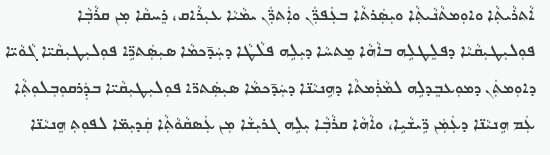ܐܵܬܪܵܝܬܼܵܐ ܘܐܘܼܡܬܵܢܵܝܬܼܵܐ ܘܝܼܣܲܪܬܵܐ ܒܥܲܦܪ̈ܲܢ ܘܐܲܬܪ̈ܲܢ ܝܡܵܝܵܐ ܥܝܼܪܵܐܩ، ܪܸܚܩܵܐ ܡܼܢ ܩܪܵܒܼܵܐ ܦܘܼܠܝܼܛܝܼܩܵܝܵܐ ܕܦܠܸܛܠܹܗ ܒܐܵܗܵܐ ܡܸܬܚܵܐ ܕܝܼܠܹܗ ܦܠܵܛܵܐ ܕܚܲܕ̄ܟܡܵܐ ܣܝܼܣܲܬܪܹ̈ܐ ܦܘܼܠܝܼܛܝܼܩܵܝ̈ܐ ܓܵܘܵܝ̈ܐ ܕܐܘܼܡܬܲܢ ܕܡܘܼܥܒܸܕܠܹܗ ܠܡܵܪܲܡܬܵܐ ܕܗܹܢܝܵܢ̈ܐ ܕܚܲܕ̄ܟܡܵܐ ܣܝܼܣܲܬܪ̈ܐ ܦܘܼܠܝܼܛܝܼܩܵܝ̈ܐ ܒܕܲܪܩܘܼܒܼܠܘܼܬܼܵܐ ܥܲܡ ܗܹܢܝܵܢ̈ܐ ܕܥܲܡܲܢ ܪܹ̈ܝܫܵܝܹܐ، ܘܐܵܗܵܐ ܩܪܵܒܼܵܐ ܝܼܠܹܗ ܓܪܝܼܫܵܐ ܡܼܢ ܥܲܣܩܵܘܵܬܼܵܐ ܩܲܕܝܼܡ̈ܐ ܠܦܘܼܬܼ ܗܸܢܝܵܢ̈ܐ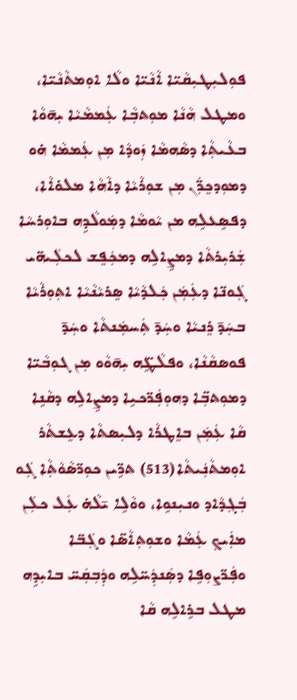ܦܘܼܠܝܼܛܝܼܩܵܝ̈ܐ ܐܵܢܵܝ̈ܐ ܘܠܵܐ ܐܘܼܡܬܵܢܵܝ̈ܐ، ܘܡܛܠ ܗܵܢܵܐ ܡܘܼܬܒܼܵܐ ܥܲܡܡܵܝܵܐ ܝܼܗ̄ܘܵܐ ܒܥܵܝܬܼܵܐ ܕܣܵܗܡܵܐ ܙܲܘܕܵܐ ܡܼܢ ܥܲܡܡܵܐ ܗ̇ܘ ܕܡܘܼܕܟܸܪ̈ܲܢ ܡܼܢ ܫܘܼܪܵܝܵܐ ܕܐܵܗܵܐ ܡܠܘ̇ܐܵܐ، ܕܦܣܹܥܠܹܗ ܡܢ ܝܵܘܡܵܐ ܕܡܲܘܠܵܕܹܗ ܒܐܘܼܪܚܵܐ ܫܲܪܝܼܪܬܵܐ ܕܡܨܹܐܠܹܗ ܕܡܟܲܦܸܫ ܠܟܠܲܝܗ̈ܝ ܓܲܘܢ̈ܐ ܕܥܲܡܲܢ ܟܲܠܕܵܝܵܐ ܣܸܪܝܵܢܵܝܵܐ ܐܬܼܘܼܪܵܝܵܐ ܒܚܲܕ̄ ܪܸܢܝܵܐ ܘܚܲܕ̄ ܬܲܚܡܲܢܬܵܐ ܘܚܲܕ̄ ܦܘܣܩܵܢܵܐ، ܘܦܠܵܛܹ̈ܗ ܝܼܗ̄ܘܵܘ ܡܼܢ ܓܘܼܒܵܝ̈ܐ ܕܡܘܼܬܒܼ̈ܐ ܕܗܘܼܦܲܪ̈ܟܝܹܐ ܕܡܨܹܐܠܹܗ ܕܩܵܢܹܐ ܩܵܐ ܥܲܡܲܢ ܒܐܸܛܪܵܐ ܕܠܝܼܣܬܵܐ ܕܥܸܫܬܵܪ ܐܘܼܡܬܵܢܲܝܬܵܐ(513) ܬܪܹ̈ܝܢ ܟܘܼܪ̈ܣܵܘܵܬܼܵܐ ܓܲܘ ܒܲܓܼܕܵܐܕ ܘܢܝܼܢܘܹܐ، ܘܘܵܠܹܐ ܝ̄ܠܵܗ̇ ܥܲܠ ܟܠܲܢ ܡܐܲܝܟܼ ܥܲܡܵܐ ܘܫܘܼܬܼܐܵܣ̈ܐ ܘܓܲܒ̈ܐ ܘܦܲܪ̈ܨܘܼܦܹܐ ܕܣܲܢܕܲܚ̈ܠܹܗ ܘܕܲܒܼܩܲܚ̈ ܒܐܝܼܕܹܗ ܡܛܠ ܒܪܹܐܠܹܗ ܩܵܐ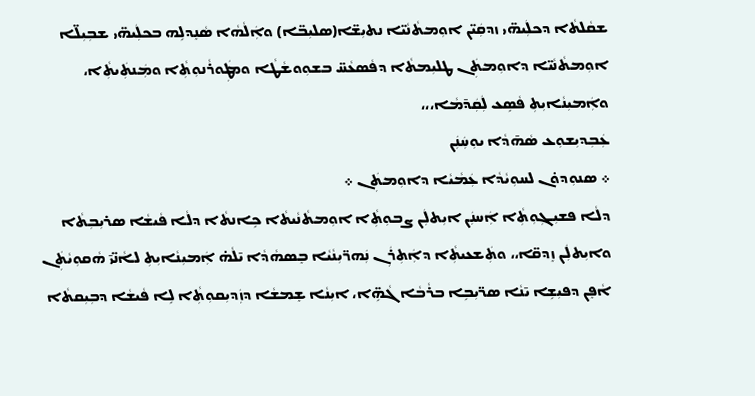ܫܩܵܠܬܵܐ ܕܟܠܲܝܗ̈ܝ ܙܕܩܲܝ̈ܢ ܐܘܼܡܬܵܢܵܝ̈ܐ ܢܬܝܼܫ̈ܐ(ܣܠܝܼܒ̈ܐ) ܘܐܲܠܵܗܵܐ ܣܵܢܸܕܠܹܗ ܒܟܠܲܝܗ̈ܝ ܫܒܼܝܼܠ̈ܐ ܐܘܼܡܬܵܢܵܝ̈ܐ ܕܐܘܼܡܬܲܢ ܛܠܝܼܡܬܵܐ ܕܦܵܣܥܵܚ̈ ܒܫܘܼܘܫܵܛܵܐ ܘܡܛܲܘܪܵܢܘܼܬܼܵܐ ܘܡܲܢܬܲܝܬܼܵܐ، ܘܐܲܡܝܼܢܵܐܝܼܬܼ ܦܵܣܹܥ ܠܲܩܲܕ̄ܡܵܐ،،،
ܥܲܒܼܕܝܼܫܘܼܥ ܣܵܗ̄ܕܵܐ ܝܘܼܚܲܢܲܢ
܀ ܣܢܘܼܕܘ̇ܢ ܠܚܘܼܝܵܕܵܐ ܥܲܡܵܝܵܐ ܕܐܘܼܡܬܲܢ ܀
ܕܠܵܐ ܦܫܝܼܓܼܘܼܬܼܵܐ ܐܲܚܢܲܢ ܐܝܼܬܠܲܢ ܨܒܘܼܬܼܵܐ ܐܘܼܡܬܵܢܵܝܬܵܐ ܟܹܐܢܬܵܐ ܕܠܵܐ ܦܵܝܫܵܐ ܣܪܝܼܒܼܬܵܐ ܘܐܝܼܬܠܲܢ ܙܸܕܩ̈ܐ،، ܘܬܲܫܥܝܬܼܵܐ ܕܐܲܬܼܪܲܢ ܢܲܗܪ̈ܝܼܢܵܝܵܐ ܒܸܣܗܵܕܵܐ ܝ̄ܠܵܗ̇ ܐܲܡܝܼܢܵܐܝܼܬܼ ܠܐܵܢ̈ܝ̄ ܗܵܩܘܼܝܵܬܲܢ ܐܵܦܸܢ ܕܦܝܼܫܹܐ ܝ̄ܢܵܐ ܣܪ̈ܝܼܒܹܐ ܒܪܵܒܵܐ ܓܵܗܹ̈ܐ، ܐܝܼܢܵܐ ܫܸܡܫܵܐ ܕܙܲܕܝܼܩܘܼܬܼܵܐ ܠܹܐ ܦܵܝܫܵܐ ܕܒܼܝܼܩܬܵܐ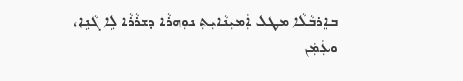ܒܐܸܪܒܵܠܵܐ ܡܛܠ ܐܲܡܝܼܢܵܐܝܼܬܼ ܢܘܼܗܪܵܐ ܕܫܪܵܪܵܐ ܠܹܐ ܓܵܢܹܐ، ܘܥܲܡܲܢ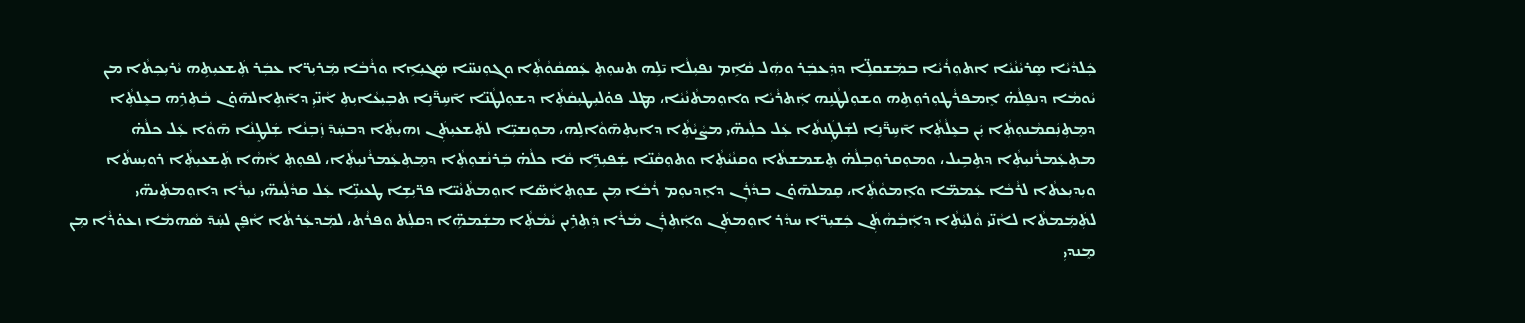ܟܲܠܕܵܝܵܐ ܣܸܪܝܵܢܵܝܵܐ ܐܬܘܼܪܵܝܵܐ ܒܡܲܫܩܠܹ̈ܐ ܕܕܲܥܒܲܪ ܘܗܲܠ ܩܵܐܹܡ ܢܦܝܼܠܵܐ ܝ̄ܠܹܗ ܬܚܘܼܬܼ ܥܲܣܩܵܘܵܬܼܵܐ ܘܓܘܼܢܚ̈ܐ ܣܲܓܝܼܐܹܐ ܘܪܵܒܵܐ ܡܲܪܝܼܪ̈ܐ ܥܒܲܪ ܬܲܫܥܝܼܬܹܗ ܝܵܪܝܼܟܼܬܵܐ ܡܢ ܝܵܘܡܵܐ ܕܢܦܸܠܵܗ̇ ܐܸܡܦܪܵܛܘܼܪܘܼܬܹܗ ܘܫܘܼܠܛܵܢܹܗ ܐܲܬܪܵܝܵܐ ܘܐܘܼܡܬܵܢܵܝܵܐ، ܡܛܠ ܦܘ̇ܠܝܼܛܝܼܩܵܬܼܵܐ ܕܫܘܼܠܛܵܢ̈ܐ ܐ̄ܚܹܪ̈̄ܢܹܐ ܬܒܼܝܼܥܵܐܝܼܬܼ ܐܵܢ̈ܝܼ ܕܐ̄ܬܹܐܠܗ̄ܘ̇ܢ ܒܵܬܼܪܹܗ ܒܥܸܠܬܼܵܐ ܕܡܸܬܼܢܲܩܡܵܢܘܼܬܼܵܐ ܝܲܢ ܒܥܸܠܵܬܼܵܐ ܐ̄ܚܹܪ̈̄ܢܹܐ ܠܫܲܠܛܲܢܬܵܐ ܥܲܠ ܟܠܲܝܗ̈ܝ ܡܨܵܝܵܬܼܵܐ ܕܐܝܼܬܼܗ̄ܘܵܐܠܹܗ، ܡܘܼܢܫܝܼ̈ܐ ܠܬܲܫܥܝܼܬܲܢ ܙܗܝܼܬܼܵܐ ܕܒܚܲܕ̄ ܙܲܒܼܢܵܐ ܫܲܠܛܸܢܵܐ ܗ̄ܘܵܐ ܥܲܠ ܟܠܵܗ̇ ܡܬܼܥܲܡܪܵܢܝܼܬܼܵܐ ܕܬܹܒܹܝܠ، ܘܡܘܼܩܪܘܼܒܼܠܵܗ̇ ܬܸܫܡܫܬܵܐ ܘܩܢܵܝܵܬܼܵܐ ܘܬܘܼܩܵܢ̈ܐ ܫܲܦܝܼܪܹ̈ܐ ܩܵܐ ܟܠܵܗ̇ ܒܲܪܢܵܫܘܼܬܼܵܐ ܕܡܸܬܼܥܲܡܪܵܢܝܼܬܼܵܐ، ܠܦܘܼܬܼ ܐܵܗܵܐ ܬܲܫܥܝܼܬܼܵܐ ܪܘܝܼܚܬܵܐ ܘܝܼܕܝܼܥܬܵܐ ܠܪܵܒܵܐ ܥܲܡܡ̈ܐ ܘܐܸܡܘܵܬܼܵܐ، ܩܸܡܠܗ̄ܘ̇ܢ ܒܕܵܪܲܢ ܕܐܸܕܝܘܼܡ ܪܵܒܵܐ ܡܼܢ ܫܘܼܬܼܐܵܣ̈ܐ ܐܘܼܡܬܵܢܵܝ̈ܐ ܦܪ̈ܝܼܫܹܐ ܛܥܝܢܹ̈ܐ ܥܲܠ ܩܕܵܠܲܝܗ̈ܝ ܢܝܼܪܵܐ ܕܐܘܼܡܬܲܝܗ̈ܝ ܠܬܲܡܲܡܬܵܐ ܠܐܵܢ̈ܝ ܘܵܠܝܼܵܬܼܵܐ ܕܐܲܒܼܵܗܵܬܲܢ ܟܲܫܝܼܪ̈ܐ ܚܕܵܪ ܐܘܼܡܬܲܢ ܘܐܲܬܼܪܲܢ ܡܵܪܵܐ ܕܲܬܼܪܹܝܢ ܝܵܡܵܬܼܵܐ ܡܫܲܡܗܹ̈ܐ ܕܩܠܲܬ ܘܦܪܵܬ، ܠܡܲܕܥܲܪܬܵܐ ܐܵܦܸܢ ܠܚܲܕ̄ ܣܵܗܡܵܐ ܙܥܘ̇ܪܵܐ ܡܼܢ ܡܸܢܕܝܼ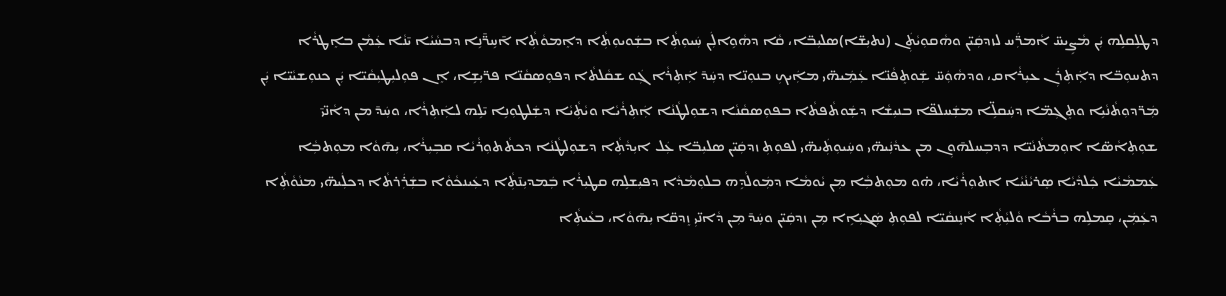ܕܛܠܹܩܠܹܗ ܝܲܢ ܡܵܨܹܝܚ̈ ܐܵܡܪ̈ܲܚ ܠܙܕܩܲܝ̈ܢ ܘܗܵܩܘܼܝܵܬܲܢ (ܢܬܝܼܫ̈ܐ)ܣܠܝܼܒ̈ܐ، ܩܵܐ ܕܗܵܘܹܐܠܲܢ ܚܲܝܘܼܬܼܵܐ ܒܫܲܘܝܘܼܬܼܵܐ ܕܐܸܡܘܵܬܼܵܐ ܐ̄ܚܹܪ̈̄ܢܹܐ ܕܒܚܵܝܵܐ ܝ̄ܢܵܐ ܥܲܡܵܢ ܒܐܸܛܪܵܐ ܕܬܚܘܼܒ̈ܐ ܕܐܲܬܼܪܲܢ ܥܝܼܪܵܐܩ، ܘܕܗܵܘܲܚ̈ ܫܲܘܬܸܦܵܢ̈ܐ ܥܲܡܲܝܗ̈ܝ ܡܐܲܝܟܼ ܒܢܘܼܢ̈ܐ ܕܚܲܕ̄ ܐܲܬܼܪܵܐ ܓܲܘ ܫܩܵܠܬܵܐ ܕܦܘܼܣܩܵܢ̈ܐ ܦܪ̈ܝܼܫܹܐ، ܐܸܢ ܦܘܼܠܝܼܛܝܼܩܵܝ̈ܐ ܝܲܢ ܟܢܘܼܫܝܵܝ̈ܐ ܝܲܢ ܡܲܪ̈ܕܘܼܬܵܢܵܝܹܐ ܘܬܸܓܼܡ̈ܐ ܕܚܲܩܠܹ̈ܐ ܡܫܲܚܠܦ̈ܐ ܒܢܝܼܫܵܐ ܕܫܲܘܬܵܦܬܵܐ ܒܦܘܼܣܩܵܢܵܐ ܕܫܘܼܠܛܵܢܵܐ ܐܲܬܼܪܵܝܵܐ ܘܝܵܬܼܵܝܵܐ ܕܫܲܠܛܘܼܢܹܐ ܝ̄ܠܹܗ ܠܐܲܬܼܪܵܐ، ܘܚܲܕ̄ ܡܢ ܕܐܵܢ̈ܝ̄ ܫܘܼܬܼܐܵܣ̈ܐ ܐܘܼܡܬܵܢܵܝ̈ܐ ܕܕܒܼܚܠܗ̄ܘܼܢ ܡܢ ܥܕܵܢܲܝܗ̈ܝ ܘܚܲܝܘܼܬܲܝܗ̈ܝ ܠܦܘܼܬܼ ܙܕܩܲܝ̈ܢ ܣܠܝܼܒ̈ܐ ܥܲܠ ܐܝܼܕܵܬܼܵܐ ܕܫܘܼܠܛܵܢܵܐ ܕܟܬܵܬܘܼܪܵܝܵܐ ܩܒܼܝܼܪܵܐ، ܝܼܗ̄ܘܵܐ ܡܘܼܬܒܼܵܐ ܥܲܡܡܵܝܵܐ ܟܲܠܕܵܝܵܐ ܣܸܪܝܵܢܵܝܵܐ ܐܬܘܼܪܵܝܵܐ، ܗ̇ܘ ܡܘܼܬܒܼܵܐ ܡܼܢ ܝܵܘܡܵܐ ܕܡܲܘܠܵܕܹܗ ܒܠܘܼܡܵܕܵܐ ܕܦܝܼܫܠܹܗ ܩܛܝܼܪܵܐ ܒܲܡܕܝܼܢ̄ܬܼܵܐ ܕܥܲܝܢܟܵܘܵܐ ܒܫܲܪܲܪܬܵܐ ܕܟܠܲܝܗ̈ܝ ܡܢܵܘܵܬܼܵܐ ܕܥܲܡܲܢ، ܩܸܡܠܹܗ ܒܪܵܒܵܐ ܘܵܠܝܼܵܬܼܵܐ ܐܵܢܸܢܩܵܝ̈ܐ ܠܦܘܼܬܼ ܣܲܓܝܼܐܹܐ ܡܼܢ ܙܕܩܲܝ̈ܢ ܘܚܲܕ̄ ܡܼܢ ܕܵܐܢ̈ܝܼ ܙܸܕܩ̈ܐ ܝܼܗ̄ܘܵܐ، ܒܥܵܝܬܼܵܐ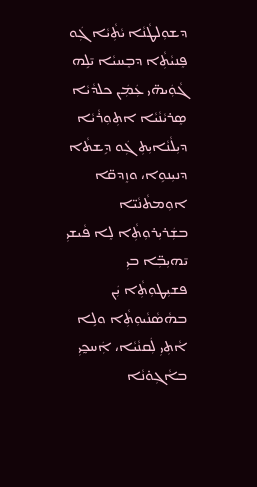ܕܫܘܼܠܛܵܢܵܐ ܝܵܬܼܵܝܵܐ ܓܲܘ ܦܸܢܝܵܬܼܵܐ ܕܒܸܚܝܵܐ ܝ̄ܠܹܗ ܓܵܘܲܝܗ̈ܝ ܥܲܡܲܢ ܟܠܕܵܝܵܐ ܣܸܪܝܵܢܵܝܵܐ ܐܬܼܘܼܪܵܝܵܐ ܕܝܼܠܵܢܵܐܝܼܬܼ ܓܲܘ ܕܹܫܬܵܐ ܕܢܝܼܢܘܹܐ، ܘܙܸܕܩ̈ܐ ܐܘܼܡܬܵܢܵܝ̈ܐ ܒܫܲܪܝܼܪܘܼܬܼܵܐ ܠܸܐ ܦܵܝܫܝܼ ܝ̄ܗܝܼܒܼ̈ܐ ܒܝܼ ܦܫܝܼܛܘܼܬܼܵܐ ܝܲܢ ܒܗܵܣܵܢܵܝܘܼܬܼܵܐ ܘܠܹܐ ܐܵܬܼܝܼ ܠܲܩܢܵܝܵܐ، ܐܲܚܟ̰ܝܼ ܒܐܵܓܼܘ̇ܢܵܐ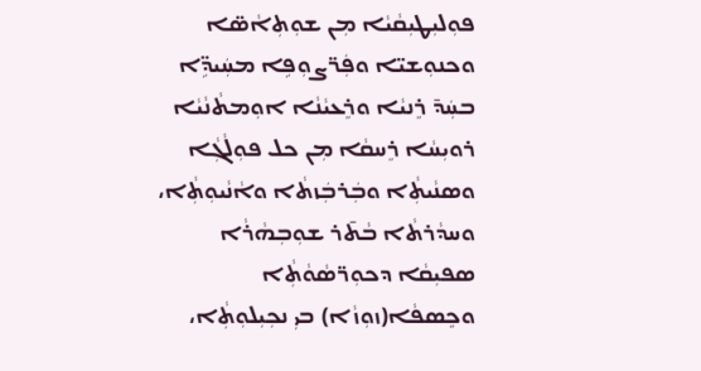ܦܘܼܠܝܼܛܝܼܩܵܝܵܐ ܡܼܢ ܫܘܼܬܼܐܵܣ̈ܐ ܘܟܢܘܼܫܝ̈ܐ ܘܦܲܪ̈ܨܘܼܦܹܐ ܡܚܲܝܕܹ̈ܐ ܒܚܲܕ̄ ܪܸܢܝܵܐ ܘܪܸܥܝܵܢܵܐ ܐܘܼܡܬܵܢܵܝܵܐ ܪܘܝܼܚܵܐ ܪܸܚܩܵܐ ܡܼܢ ܟܠ ܦܘܼܠܵܓܼܵܐ ܘܣܢܵܝܬܼܵܐ ܘܒܲܪܒܲܙܬܵܐ ܘܐܵܢܵܝܘܼܬܼܵܐ، ܘܚܕܵܪܬܵܐ ܒܵܬ̄ܪ ܫܘܼܒܼܗܵܪܵܐ ܣܦܝܼܩܵܐ ܕܟܘܼܪ̈ܣܵܘܵܬܼܵܐ ܘܟܸܣܦܵܐ(ܙܘܼܙܵܐ) ܒܝܼ ܢܟܼܝܼܠܘܼܬܼܵܐ،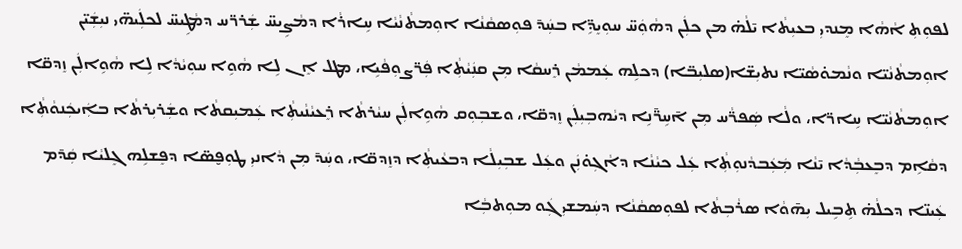ܠܦܘܼܬܼ ܐܵܗܵܐ ܡܸܢܕܝܼ ܒܥܝܼܬܵܐ ܝ̄ܠܵܗ̇ ܡܢ ܟܠܲܢ ܕܗܵܘܲܚ̈ ܚܘܼܝܸܕܹ̈ܐ ܒܚܲܕ̄ ܦܘܼܣܩܵܢܵܐ ܐܘܼܡܬܵܢܵܝܵܐ ܚܹܐܪܵܐ ܕܡܵܨܹܝܚ̈ ܫܲܪܪ̈ܚ ܕܡܵܛܹܝܚ̈ ܠܟܠܲܝܗ̈ܝ ܢܝܼܫܲܝ̈ܢ ܐܘܼܡܬܵܢܵܝ̈ܐ ܘܢܵܡܘ̇ܣܵܝ̈ܐ ܢܬܝܼܫ̈ܐ(ܣܠܝܼܒ̈ܐ) ܕܟܠܹܗ ܥܲܡܡܵܢ ܪܸܚܩܵܐ ܡܼܢ ܩܢܲܝܵܬܼܵܐ ܦܲܪ̈ܨܘܼܦܵܝܹܐ، ܡܛܠ ܐܸܢ ܠܹܐ ܗܵܘܹܐ ܚܘܼܝܵܕܵܐ ܠܹܐ ܗܵܘܹܐܠܲܢ ܙܸܕܩ̈ܐ ܐܘܼܡܬܵܢܵܝ̈ܐ ܚܹܐܪ̈ܐ، ܘܠܵܐ ܣܲܦܪ̈ܵܚ ܡܼܢ ܐ̄ܚܹܪ̈̄ܢܹܐ ܕܝܵܗܒܼܝܼܠܲܢ ܙܸܕܩ̈ܐ، ܘܫܒܼܘܼܩ ܗܵܘܹܐܠܲܢ ܚܝܵܪܬܵܐ ܪܸܥܝܵܢܵܝܬܼܵܐ ܥܲܡܝܼܩܬܵܐ ܘܫܲܪܝܼܪܬܵܐ ܒܐܲܝܟܲܢܘܵܬܼܵܐ ܕܩܵܐܹܡ ܕܒܸܥܒܼܵܕܵܐ ܝ̄ܢܵܐ ܡܲܥܲܒܕܵܢܘܼܬܼܵܐ ܥܲܠ ܟܝܵܢܵܐ ܕܐܵܓܼܘ̇ܢܲܢ ܘܥܲܠ ܫܒܼܝܼܠܵܐ ܕܒܥܵܝܬܼܵܐ ܕܙܸܕܩ̈ܐ، ܘܚܲܕ̄ ܡܼܢ ܕܵܐܢܝܼ ܛܘܼܦ̮ܣ̈ܐ ܕܦܸܫܠܹܗ ܓܸܠܝܵܐ ܩܲܕ̄ܡ ܥܲܝܢ̈ܐ ܕܟܠܵܗ̇ ܬܹܒܹܝܠ ܝܼܗ̄ܘܵܐ ܣܪܵܒܼܬܵܐ ܠܦܘܼܣܩܵܢܵܐ ܕܚܲܡܫܝܼ ܓܲܘ ܡܘܼܬܒܼܵܐ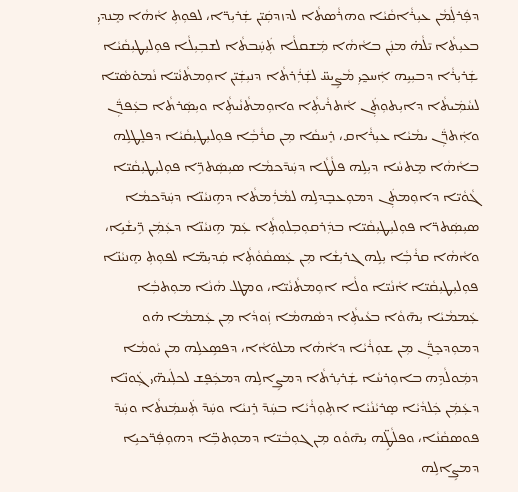ܕܦܲܪܠܲܡܵܢ ܥܝܼܪܵܐܩܵܝܵܐ ܘܗܪܵܣܬܵܐ ܠܕܙܕܩܲܝ̈ܢ ܫܲܪܝܼܪ̈ܐ، ܠܦܘܼܬܼ ܐܵܗܵܐ ܡܸܢܕܝܼ ܒܥܝܼܬܵܐ ܝ̄ܠܵܗ̇ ܡܢܲܢ ܒܐܵܗܵܐ ܡܲܫܩܠܵܐ ܬܲܚܲܒܬܵܐ ܠܫܒܼܝܼܠܵܐ ܦܘܼܠܝܼܛܝܼܩܵܝܵܐ ܫܲܪܝܼܪܵܐ ܕܒܝܼܝܹܗ ܐܲܚܟ̰ܝܼ ܡܵܨܹܝܚ̈ ܠܫܲܪܲܪܬܵܐ ܕܢܝܼܫܲܝ̈ܢ ܐܘܼܡܬܵܢܵܝ̈ܐ ܢܵܡܘ̇ܣܵܝ̈ܐ ܠܚܵܡܲܝܬܵܐ ܕܐܝܼܬܘܼܬܲܢ ܐܵܬܪܵܝܬܼܵܐ ܘܐܘܼܡܬܵܢܵܝܬܼܵܐ ܘܝܼܣܲܪܬܵܐ ܒܥܲܦܪ̈ܲܢ ܘܐܲܬܪ̈ܲܢ ܝܡܵܝܵܐ ܥܝܼܪܵܐܩ، ܪܸܚܩܵܐ ܡܼܢ ܩܪܵܒܼܵܐ ܦܘܼܠܝܼܛܝܼܩܵܝܵܐ ܕܦܠܸܛܠܹܗ ܒܐܵܗܵܐ ܡܸܬܚܵܐ ܕܝܼܠܹܗ ܦܠܵܛܵܐ ܕܚܲܕ̄ܟܡܵܐ ܣܝܼܣܲܬܪܹ̈ܐ ܦܘܼܠܝܼܛܝܼܩܵܝ̈ܐ ܓܵܘܵܝ̈ܐ ܕܐܘܼܡܬܲܢ ܕܡܘܼܥܒܸܕܠܹܗ ܠܡܵܪܲܡܬܵܐ ܕܗܹܢܝܵܢ̈ܐ ܕܚܲܕ̄ܟܡܵܐ ܣܝܼܣܲܬܪ̈ܐ ܦܘܼܠܝܼܛܝܼܩܵܝ̈ܐ ܒܕܲܪܩܘܼܒܼܠܘܼܬܼܵܐ ܥܲܡ ܗܹܢܝܵܢ̈ܐ ܕܥܲܡܲܢ ܪܹ̈ܝܫܵܝܹܐ، ܘܐܵܗܵܐ ܩܪܵܒܼܵܐ ܝܼܠܹܗ ܓܪܝܼܫܵܐ ܡܼܢ ܥܲܣܩܵܘܵܬܼܵܐ ܩܲܕܝܼܡ̈ܐ ܠܦܘܼܬܼ ܗܸܢܝܵܢ̈ܐ ܦܘܼܠܝܼܛܝܼܩܵܝ̈ܐ ܐܵܢܵܝ̈ܐ ܘܠܵܐ ܐܘܼܡܬܵܢܵܝ̈ܐ، ܘܡܛܠ ܗܵܢܵܐ ܡܘܼܬܒܼܵܐ ܥܲܡܡܵܝܵܐ ܝܼܗ̄ܘܵܐ ܒܥܵܝܬܼܵܐ ܕܣܵܗܡܵܐ ܙܲܘܕܵܐ ܡܼܢ ܥܲܡܡܵܐ ܗ̇ܘ ܕܡܘܼܕܟܸܪ̈ܲܢ ܡܼܢ ܫܘܼܪܵܝܵܐ ܕܐܵܗܵܐ ܡܠܘ̇ܐܵܐ، ܕܦܣܹܥܠܹܗ ܡܢ ܝܵܘܡܵܐ ܕܡܲܘܠܵܕܹܗ ܒܐܘܼܪܚܵܐ ܫܲܪܝܼܪܬܵܐ ܕܡܨܹܐܠܹܗ ܕܡܟܲܦܸܫ ܠܟܠܲܝܗ̈ܝ ܓܲܘܢ̈ܐ ܕܥܲܡܲܢ ܟܲܠܕܵܝܵܐ ܣܸܪܝܵܢܵܝܵܐ ܐܬܼܘܼܪܵܝܵܐ ܒܚܲܕ̄ ܪܸܢܝܵܐ ܘܚܲܕ̄ ܬܲܚܡܲܢܬܵܐ ܘܚܲܕ̄ ܦܘܣܩܵܢܵܐ، ܘܦܠܵܛܹ̈ܗ ܝܼܗ̄ܘܵܘ ܡܼܢ ܓܘܼܒܵܝ̈ܐ ܕܡܘܼܬܒܼ̈ܐ ܕܗܘܼܦܲܪ̈ܟܝܹܐ ܕܡܨܹܐܠܹܗ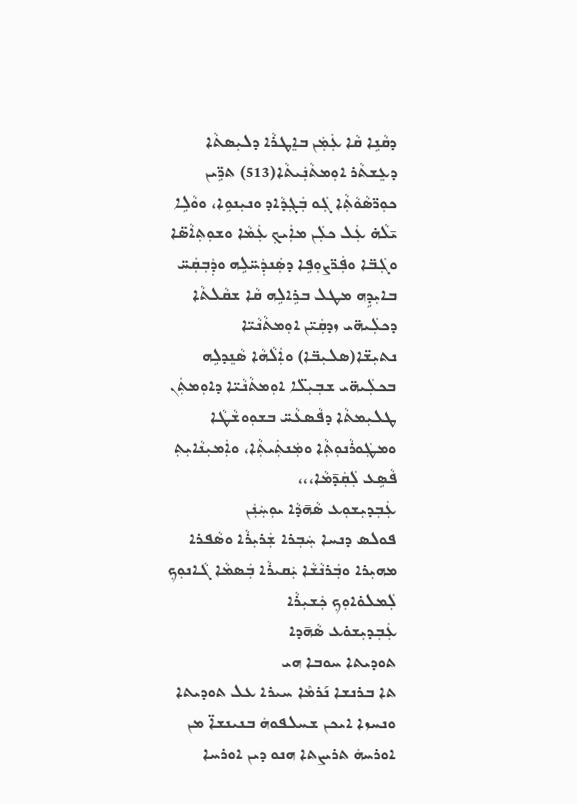ܕܩܵܢܹܐ ܩܵܐ ܥܲܡܲܢ ܒܐܸܛܪܵܐ ܕܠܝܼܣܬܵܐ ܕܥܸܫܬܵܪ ܐܘܼܡܬܵܢܲܝܬܵܐ(513) ܬܪܹ̈ܝܢ ܟܘܼܪ̈ܣܵܘܵܬܼܵܐ ܓܲܘ ܒܲܓܼܕܵܐܕ ܘܢܝܼܢܘܹܐ، ܘܘܵܠܹܐ ܝ̄ܠܵܗ̇ ܥܲܠ ܟܠܲܢ ܡܐܲܝܟܼ ܥܲܡܵܐ ܘܫܘܼܬܼܐܵܣ̈ܐ ܘܓܲܒ̈ܐ ܘܦܲܪ̈ܨܘܼܦܹܐ ܕܣܲܢܕܲܚ̈ܠܹܗ ܘܕܲܒܼܩܲܚ̈ ܒܐܝܼܕܹܗ ܡܛܠ ܒܪܹܐܠܹܗ ܩܵܐ ܫܩܵܠܬܵܐ ܕܟܠܲܝܗ̈ܝ ܙܕܩܲܝ̈ܢ ܐܘܼܡܬܵܢܵܝ̈ܐ ܢܬܝܼܫ̈ܐ(ܣܠܝܼܒ̈ܐ) ܘܐܲܠܵܗܵܐ ܣܵܢܸܕܠܹܗ ܒܟܠܲܝܗ̈ܝ ܫܒܼܝܼܠ̈ܐ ܐܘܼܡܬܵܢܵܝ̈ܐ ܕܐܘܼܡܬܲܢ ܛܠܝܼܡܬܵܐ ܕܦܵܣܥܵܚ̈ ܒܫܘܼܘܫܵܛܵܐ ܘܡܛܲܘܪܵܢܘܼܬܼܵܐ ܘܡܲܢܬܲܝܬܼܵܐ، ܘܐܲܡܝܼܢܵܐܝܼܬܼ ܦܵܣܹܥ ܠܲܩܲܕ̄ܡܵܐ،،،
ܥܲܒܼܕܝܼܫܘܼܥ ܣܵܗ̄ܕܵܐ ܝܘܼܚܲܢܲܢ
ܦܘܠܣ ܕܢܚܐ ܚܲܒܼܪܐ ܫܲܪܝܼܪܵܐ ܘܣܵܦܪܐ ܡܗܝܼܪܐ ܘܒܲܪܢܵܫܵܐ ܝܲܩܝܪܵܐ ܒܲܣܡܵܐ ܓܵܐܢܘܼܟܼ ܠܲܡܠܘ̇ܐܘܼܟܼ ܟܲܫܝܼܪܵܐ
ܥܲܒܼܕܝܼܫܘ̇ܥ ܣܵܗ̄ܕܐ
ܬܘܕܝܬܐ ܚܘܒܐ ܗܝ
ܬܐ ܒܪܢܫܐ ܢܰܪܡܶܐ ܚܝܪܐ ܥܠ ܬܘܕܝܬܐ ܘܢܚܙܐ ܐܝܟܢ ܫܚܠܦܘܗܿ ܒܢܝܢܫܐ̈ ܡܢ ܐܘܪܚܗܿ ܬܪܝܨܬܐ ܗܢܘ ܕܝܢ ܐܘܪܚܐ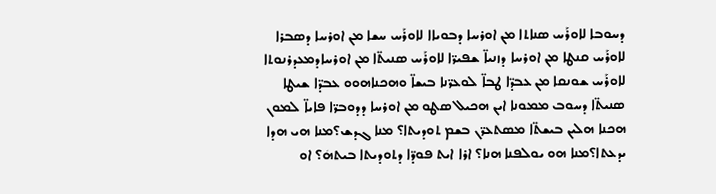ܕܚܘܒܐ ܠܐܘܪܰܚ ܣܢܐܬܐ ܡܢ ܐܘܪܚܐ ܕܒܘܝܐܐ ܠܐܘܪܰܚ ܚܫܐ ܡܢ ܐܘܪܚܐ ܕܣܒܪܐ ܠܐܘܪܰܚ ܩܢܛܐ ܡܢ ܐܘܪܚܐ ܕܙܢܝܐ̈ ܫܦܝܪ̈ܐ ܠܐܘܪܰܚ ܣܢܝܬ̈ܐ ܡܢ ܐܘܪܚܐܕܡܥܕܪܢܘܬܐ ܠܐܘܪܰܚ ܫܘܢܩܐ ܡܢ ܥܒܕ̈ܐ ܛܒܐ̈ ܠܘܥܪ̈ܢܐ ܒܝܫܐ̈ ܘܗܟܢܐܗܘܘ ܥܒܕ̈ܐ ܫܝܛܐ ܣܢܝܬ̈ܐ ܕܚܘܒ ܡܡܘܢܐ ܐܝܢ ܗܟܝܠ ܣܛܘ ܡܢ ܐܘܪܚܐ ܕܕܘܒܪ̈ܐ ܦܐܝܐ̈ ܠܡܘܢ ܗܟܢܐ ܗܠܝܢ ܒܝܫܬ̈ܐ ܡܣܬܥܪ̈ܢ ܒܫܡ ܬܘܕܝܬܐ؟ ܡܢܐ ܓܕܫ؟ܡܢܐ ܗܝ ܗܕܐ ܝܕܥܬܐ؟ܡܢܐ ܗܘ ܝܘܠܦܢܐ ܗܢܐ؟ ܐܪܐ ܐܝܬ ܦܘܕ̈ܐ ܕܬܘܕܝܬܐ ܒܝܬܗܿ؟ ܐܘ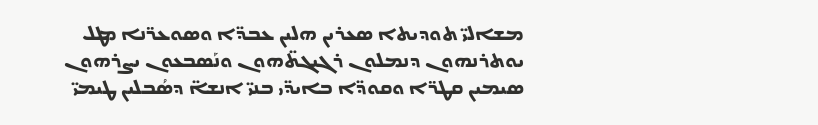ܡܫܐܠܝ̈ ܬܘܕܝܬܐ ܣܥܪܝܢ ܗܠܝܢ ܥܒܕ̈ܐ ܘܣܘܥܪ̈ܢܐ ܡܛܠ ܝܘܬܪܢܗܘܢ ܕܢܡܠܘܢ ܪܓܝܓܬ̈ܗܘܢ ܘܢܰܣܒܥܘܢ ܝܨܪܗܘܢ ܣܝܡܝܢ ܩܛܪ̈ܐ ܘܩܘܕ̈ܐ ܒܐܝܕ̈ܝ ܒܢܝ̈ ܐܢܫܐ̈ ܕܣܳܒܠܝܢ ܛܝܡܝ̈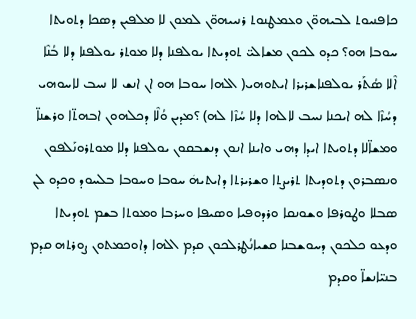ܟܐܦܢܝܘܬ ܠܒܝܗܘ̈ܢ ܘܥܡܛܢܘܬ ܪܢܝܝܗܘ̈ܢ ܠܡܘܢ ܠܐ ܡܠܦܝܢ ܕܣܟܐ ܕܬܘܝܬܐ ܚܘܒܐ ܗܘ؟ ܟܕܘ ܠܟܘܢ ܡܫܐܠܝ̈ ܬܘܕܝܬܐ ܝܘܠܦܢܐ ܕܠܐ ܡܘܬܪ ܝܘܠܦܢܐ ܕܠܐ ܒܳܢܶܐ ܐܶܠܐ ܣܳܬܰܪ ܝܘܠܦܢܐܫܪܝܪܐ ܐܝܬܘܗܝ( ܐܠܗܐ ܚܘܒܐ ܗܘ ܐܢ ܐܢܫ ܠܐ ܢܚܒ ܠܐܚܘܗܝ ܕܚܳܙܶܐ ܠܗ ܐܝܟܢܐ ܢܚܒ ܠܐܠܗܐ ܕܠܐ ܚܳܙܶܐ ܠܗ) ؟ܡܕܝܢ ܘܳܠܶܐ ܕܟܠܗܘܢ ܐܒܗܬ̈ܐ ܘܪܫܢܐ̈ ܘܡܫܐ̈ܠܐ ܕܬܘܝܬܐ ܐܝܕܐ ܕܗܝ ܘܐܝܢܐ ܐܢܘܢ ܕܢܫܒܩܘܢ ܝܘܠܦܢܐ ܕܠܐ ܡܘܬܪܘܢܰܠܦܘܢ ܘܢܣܒܪܘܢ ܕܬܘܕܝܬܐ ܬܪܝܨܬܐ ܘܫܪܝܪܬܐ ܕܐܝܬܝܗܿ ܚܘܒܐ ܘܚܘܒܐ ܒܠܚܘܕ ܘܟܕܘ ܠܢ ܣܒܠܐ ܘܛܘܪܦܐ ܘܫܘܢܩܐ ܘܪܕܘܦܝܐ ܘܣܝܦܐ ܘܚܪܒܐ ܘܡܘܬܐ ܒܫܡ ܬܘܕܝܬܐ ܘܕܥܘ ܟܠܟܘܢ ܕܚܘܫܒܢܐ ܩܫܝܐܢܳܛܪܠܟܘܢ ܩܕܡ ܐܠܗܐ ܕܐܘܟܡܬܘܢ ܨܘܪܬܗ ܩܕܡ ܒܢܝ̈ܐܢܫܐ̈ ܘܩܕܡ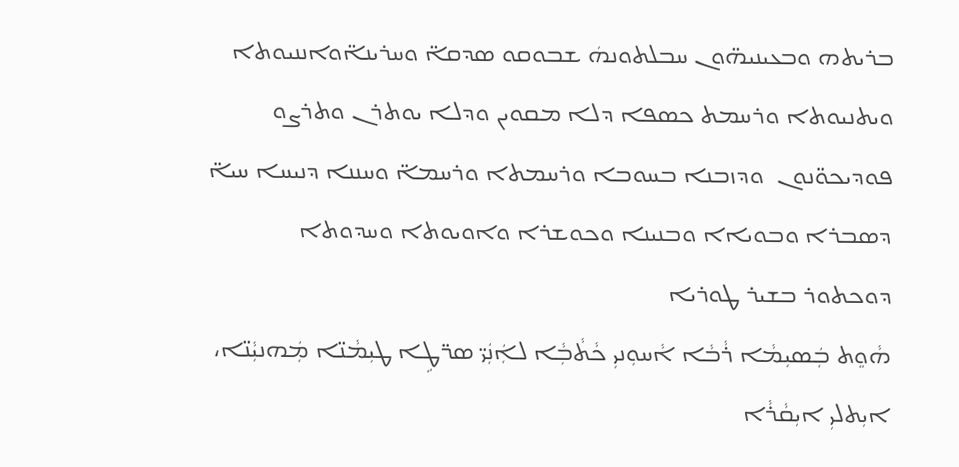ܒܪܝܬܗ ܘܒܥܝܢܝܗ̈ܘܢ ܚܒܠܬܘܢܗܿ ܫܒܘܩܘ ܣܕܩܐ̈ ܘܚܪܝܢܐ̈ܘܐܢܢܝܘܬܐ ܘܝܬܢܝܘܬܐ ܘܪܚܡܬ ܟܣܦܐ ܕܠܐ ܡܩܘܝܢ ܘܕܠܐ ܝܘܬܪܢ ܘܬܪܨܘ ܦܘܕܝܟܘ̈ܢܘܢ  ܘܕܙܒܢܐ ܒܚܘܒܐ ܘܪܚܡܬܐ ܘܪܚܡܐ̈ ܘܚܢܢܐ ܕܢܝܚܐ ܚܝܐ̈ ܕܣܒܪܐ ܘܒܘܝܐܐ ܘܒܢܝܢܐ ܘܟܘܫܪܐ ܘܐܘܝܘܬܐ ܘܚܕܘܬܐ
ܕܘܟܬܘܪ ܒܫܝܪ ܛܘܪܝܐ
ܗܵܘܸܬ ܒܲܣܝܼܡܵܐ ܪܵܒܵܐ ܐܵܚܘܼܢܝܼ ܟܵܬܵܒܼܵܐ ܠܐܲܢܲܝ̈ ܣܪ̈ܛܹܐ ܛܝܼܡܵܢ̈ܐ ܡܲܗܢܝܼܵܢ̈ܐ، ܐܝܼܬܠܝܼ ܐܝܼܩܵܪܵܐ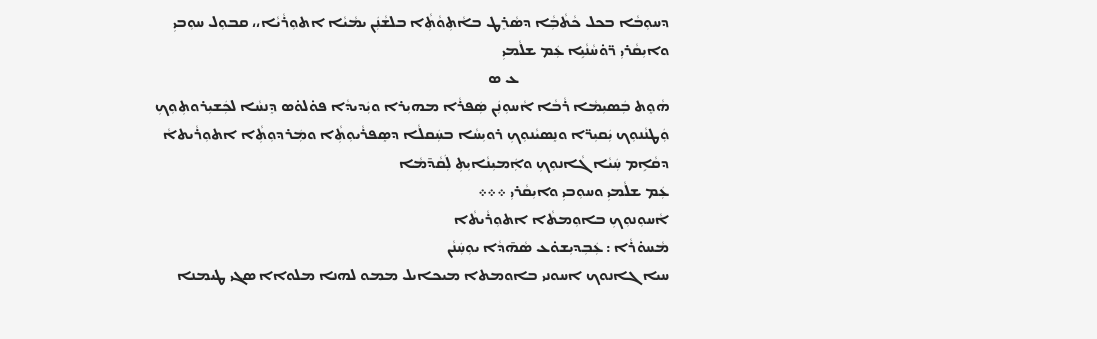ܕܚܘܼܒܵܐ ܒܟܠ ܟܵܬܵܒܼܵܐ ܕܣܵܪܸܛ ܒܐܵܬܼܘܵܬܼܵܐ ܒܠܫܵܢܲܢ ܝܡܵܝܵܐ ܐܬܘܼܪܵܝܵܐ،، ܩܒܘܼܠ ܚܘܼܒܝܼ ܘܐܝܼܩܵܪܝܼ ܪ̈ܘ̇ܚܵܢܵܝܹܐ ܥܲܡ ܫܠܵܡܝܼ
                                           ܥ ܣ
ܗܵܘܸܬ ܒܲܣܝܼܡܵܐ ܪܵܒܵܐ ܐܵܚܘܼܢܲܢ ܣܲܦܪܵܐ ܡܗܝܼܪܐ ܘܝܲܕܝܕܵܐ ܦܘ̇ܠܘ̇ܣ ܕܸܢܚܵܐ ܠܟܲܫܝܼܪܘܬܼܘܼܟܼ ܘܲܛܢܵܢܘܼܟ ܝܲܩܝܼܪ̈ܐ ܘܢܸܣܝܵܢܘܼܟܼ ܪܘܝܼܚܵܐ ܒܚܲܩܠܵܐ ܕܣܸܦܪܵܝܘܼܬܼܵܐ ܘܡܲܪܕܘܼܬܼܵܐ ܐܬܘܼܪܵܝܬܐܵ ܕܩܵܐܹܡ ܚܲܝܵܐ ܓܵܐܢܘܼܟܼ ܘܐܲܡܝܼܢܵܐܝܼܬܼ ܠܲܩܵܕ̄ܡܵܐ
ܥܲܡ ܫܠܵܡܝܼ ܘܚܘܼܒܝܼ ܘܐܝܼܩܵܪܝܼ ܀܀܀
ܐܵܚܘܼܢܘܼܟܼ ܒܐܘܼܡܬܵܐ ܐܬܘܼܪܵܝܬܵܐ
ܡܵܚܘ̇ܪܵܐ : ܥܲܒܼܕܝܼܫܘ̇ܥ ܣܵܗ̄ܕܵܐ ܝܘܼܚܲܢܵܢ
ܚܝܐ ܓܐܢܘܟ ܐܚܘܢܝ ܒܐܘܡܬܐ ܡܝܟܐܝܠ ܡܡܘ ܠܗܢܐ ܡܠܘܐܐ ܣܓܝ ܛܝܡܢܐ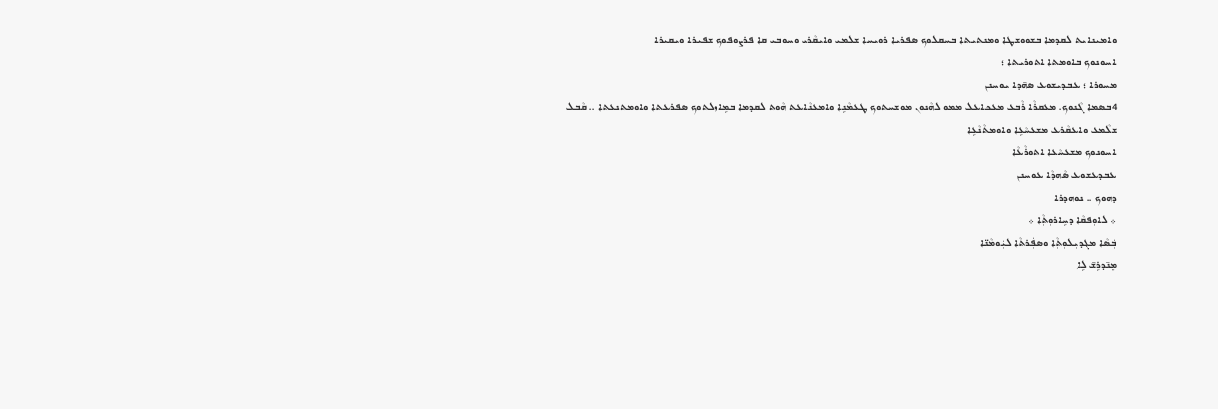ܘܐܡܝܢܐܝܬ ܠܩܕܡܐ ܒܫܘܘܫܛܐ ܘܡܢܬܝܬܐ ܒܚܩܠܘܟ ܣܦܪܝܐ ܪܘܝܚܐ ܫܠܡܝ ܘܐܝܩܵܪܝ ܘܚܘܒܝ ܩܐ ܦܪܨܘܦܘܟ ܫܦܝܪܐ ܘܝܩܝܪܐ
ܐܚܘܢܘܟ ܒܐܘܡܬܐ ܐܬܘܪܝܬܐ ؛
ܡܚܘܪܐ ؛ ܥܒܕܝܫܘܥ ܣܗ̄ܕܐ ܝܘܚܢܢ
4ܒܣܡܐ ܓܵܢܘܟ. ܡܥܩܪܵܐ ܪܵܒܥ ܡܥܟܐܥܠ ܡܡܘ ܠܗܵܢܘܢ ܡܘܫܚܬܘܟ ܛܥܡܵܢܹܐ ܘܐܡܥܢܵܐܥܬ ܗܵܘܬ ܠܩܕܡܐ ܒܡܹܐܙܠܬܘܟ ܣܦܪܥܬܐ ܘܐܘܡܬܢܥܬܐ .. ܩܵܒܠ ܫܠܵܡܥ ܘܐܥܩܵܪܥ ܡܫܥܚܵܥܹܐ ܘܐܘܡܬܵܢܵܥܹܐ
ܐܚܘܢܘܟ ܡܫܥܚܵܥܐ ܐܬܘܪܵܥܵܐ
ܥܒܕܥܫܘܥ ܣܵܗܕܵܐ ܥܘܚܢܢ
ܕܗܘܟ .. ܢܘܗܕܪܐ
܀ ܠܐܘܼܦܩܵܐ ܕܚܹܐܪܘܼܬܼܵܐ ܀
ܒܲܣܵܐ ܡܓܕܝܼܠܘܼܬܼܵܐ ܘܣܦܲܪܬܵܐ ܠܝܲܘܡܵܢ̈ܐ
ܡܸܢ̄ܕܪܹܫ̄ ܠܹܐ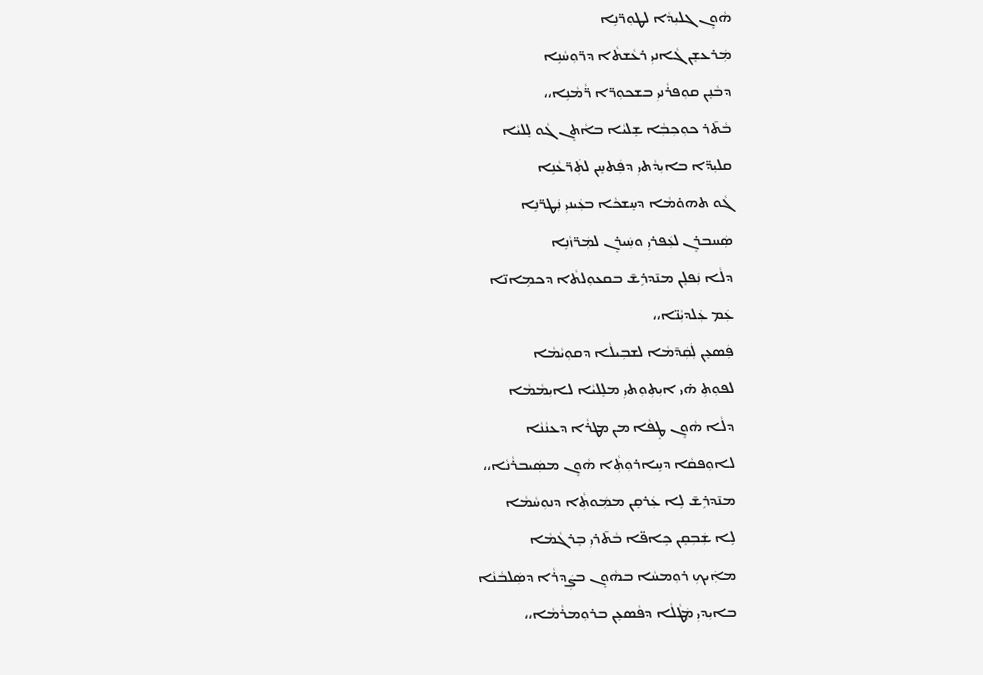ܗܵܘܸܢ ܓܠܝܼܕܵܐ ܠܛܘܼܪ̈ܢܹܐ
ܡܲܪܥܫܸܢ ܓܵܐܢܝܼ ܪܥܵܫܬܵܐ ܕܪ̈ܘܼܚܵܢܹܐ
ܕܒܵܢܸܢ ܩܘܼܦܪܵܢܝܼ ܒܫܟܘܼܪ̈ܐ ܪ̈ܵܡܵܢܹܐ،،
ܒܵܬ̄ܪ ܟܘܼܟܼܒܼܵܐ ܫܸܠܝܵܐ ܒܐܵܬܸܢ ܓܵܘ ܠܸܠܝܵܐ
ܩܠܝܼܕ̈ܐ ܒܐܝܼܕܵܬܝܼ ܕܦܲܬܚܸܢ ܠܬܲܪ̈ܥܵܢܹܐ
ܓܵܘ ܬܗܘ̇ܡܵܐ ܕܚܸܫܟܵܐ ܒܥܲܝܢܝܼ ܢܲܛܪ̈ܢܹܐ
ܣܲܚܒܪܸܢ ܠܥܲܦܪܝܼ ܘܚܲܝܪܸܢ ܠܡܲܪ̈ܙܵܢܹܐ
ܕܠܵܐ ܢܲܦܠܸܢ ܡܢ̄ܕܪܹܫ̄ ܒܩܥܘܼܠܬܵܐ ܕܟܡܹܐܢ̈ܐ
ܥܲܡ ܥܲܠܕܝܼܵܢ̈ܐ،،
ܦܲܣܥܸܢ ܠܲܩܲܕ̄ܡܵܐ ܠܫܒܼܝܠܵܐ ܕܩܘܼܝܵܡܵܐ
ܠܦܘܼܬܼ ܗ̇ܝ ܐܝܼܬܼܘܼܬܝܼ ܡܠܸܠܝܵܐ ܠܐܝܼܡܵܡܵܐ
ܕܠܵܐ ܗܵܘܸܢ ܛܸܦܵܐ ܡܢ ܡܛܪܵܐ ܕܥܢܵܢܵܐ
ܠܐܘܼܦܩܵܐ ܕܚܹܐܪܘܼܬܼܵܐ ܗܵܘܸܢ ܡܣܲܝܒܪܵܢܵܐ،،
ܡܢ̄ܕܪܹܫ̄ ܠܹܐ ܥܲܪܩܸܢ ܡܡܲܘܬܼܵܐ ܕܢܘܼܚܵܡܵܐ
ܠܹܐ ܫܲܒܼܩܸܢ ܟܹܐܦ̈ܐ ܒܵܬ̄ܪܝܼ ܒܸܪܓܵܡܵܐ
ܡܐܲܝܟܼ ܪܘܼܡܚܵܐ ܒܗܵܘܸܢ ܒܨܲܕܪܵܐ ܕܣܲܠܒܵܢܵܐ
ܒܐܝܼܕܝܼ ܡܲܛܵܠܵܐ ܕܦܵܣܥܸܢ ܒܪܘܼܡܪܵܡܵܐ،،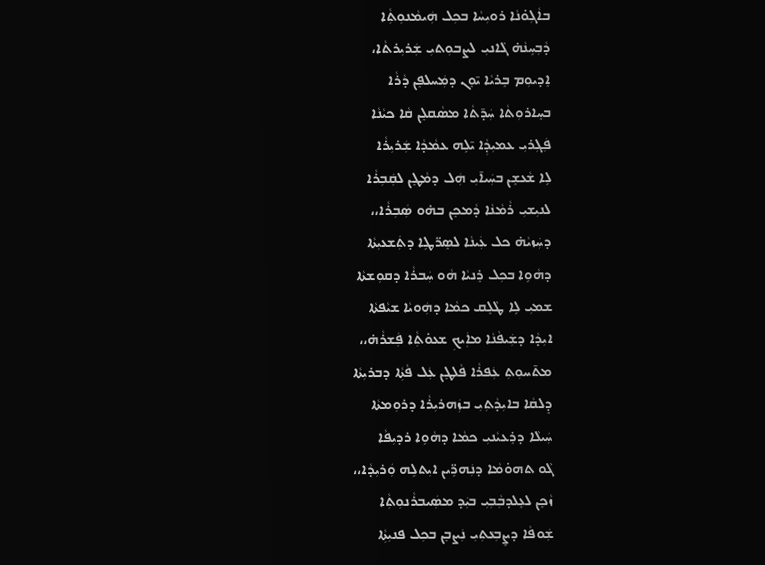ܒܐܵܓܼܘ̇ܢܵܐ ܪܘܝܼܚܵܐ ܒܟܼܠ ܗܲܝܡܵܢܘܼܬܼܵܐ
ܕܵܒܼܚܹܢܵܗ̇ ܓܵܐܢܝܼ ܠܨܒܘܼܬܝܼ ܫܲܪܝܼܪܬܵܐ،
ܐܸܕܝܘܼܡ ܒܸܪܝܵܐ ܝ̄ܘܸܢ ܕܡܲܚܠܦܸܢ ܕܵܪܵܐ
ܒܚܸܐܪܘܼܬܵܐ ܚܲܕ̄ܬܵܐ ܡܣܵܩܠܸܢ ܩܵܐ ܟܝܵܢܵܐ
ܦܲܓܼܪܝܼ ܥܡܝܼܕܼܵܐ ܝ̄ܠܹܗ ܥܡܵܕܵܐ ܫܲܪܝܼܪܵܐ
ܠܹܐ ܫܵܥܫܸܢ ܒܚܲܝܐ̄ܝܼ ܗܲܠ ܕܡܵܛܸܢ ܠܩܲܒܼܪܵܐ
ܠܢܝܼܫܝܼ ܪܵܡܵܢܵܐ ܕܵܡܟܸܢ ܒܗ̇ܘ ܣܲܒܼܪܵܐ،،
ܕܚܲܙܝܵܗ̇ ܟܠ ܥܲܝܢܵܐ ܠܣܸܪ̈ܛܹܐ ܕܬܲܫܥܝܼܬܵܐ
ܕܗܵܘܹܐ ܒܟܼܠ ܪܸܢܝܵܐ ܗܵܘ ܚܲܒܪܵܐ ܕܩܘܼܫܬܵܐ
ܫܡܝܼ ܠܹܐ ܛܵܠܸܩ ܟܡܵܐ ܕܗܲܘܝܵܐ ܫܝܵܦܬܵܐ
ܐܝܼܕܵܐ ܕܫܲܝܦܵܢܵܐ ܡܐܲܝܟܼ ܫܥܘ̇ܬܼܵܐ ܦܲܫܪܵܗ̇،،
ܡܬ̄ܚܘܼܬܼ ܥܲܦܪܵܐ ܦܵܠܛܸܢ ܥܲܠ ܦܵܬܼܵܐ ܕܒܪܝܼܬܵܐ
ܕܸܠܩܵܐ ܒܐܝܼܕܵܬܼܝܼ ܒܙܲܗܪܝܼܪܵܐ ܕܪܘܼܡܬܵܐ
ܚܲܝܠܵܐ ܕܪܸܥܝܵܢܝܼ ܟܡܵܐ ܕܗܵܘܹܐ ܪܕܝܼܦܵܐ
ܓܵܘ ܬܗܘ̇ܡܵܐ ܕܢܲܗܪܹ̈ܝܢ ܐܝܼܬܠܹܗ ܘܲܪܝܼܕܵܐ،،
ܙܵܟܸܢ ܠܥܸܠܕܒܼܵܒܼܝܼ ܒܝܲܕ ܡܣܲܝܒܪܵܢܘܼܬܼܵܐ
ܫܲܘܦܵܐ ܕܨܸܒܼܥܵܬܼܝܼ ܢܲܨܒܸܢ ܒܟܼܠ ܦܢܝܼܬܼܵܐ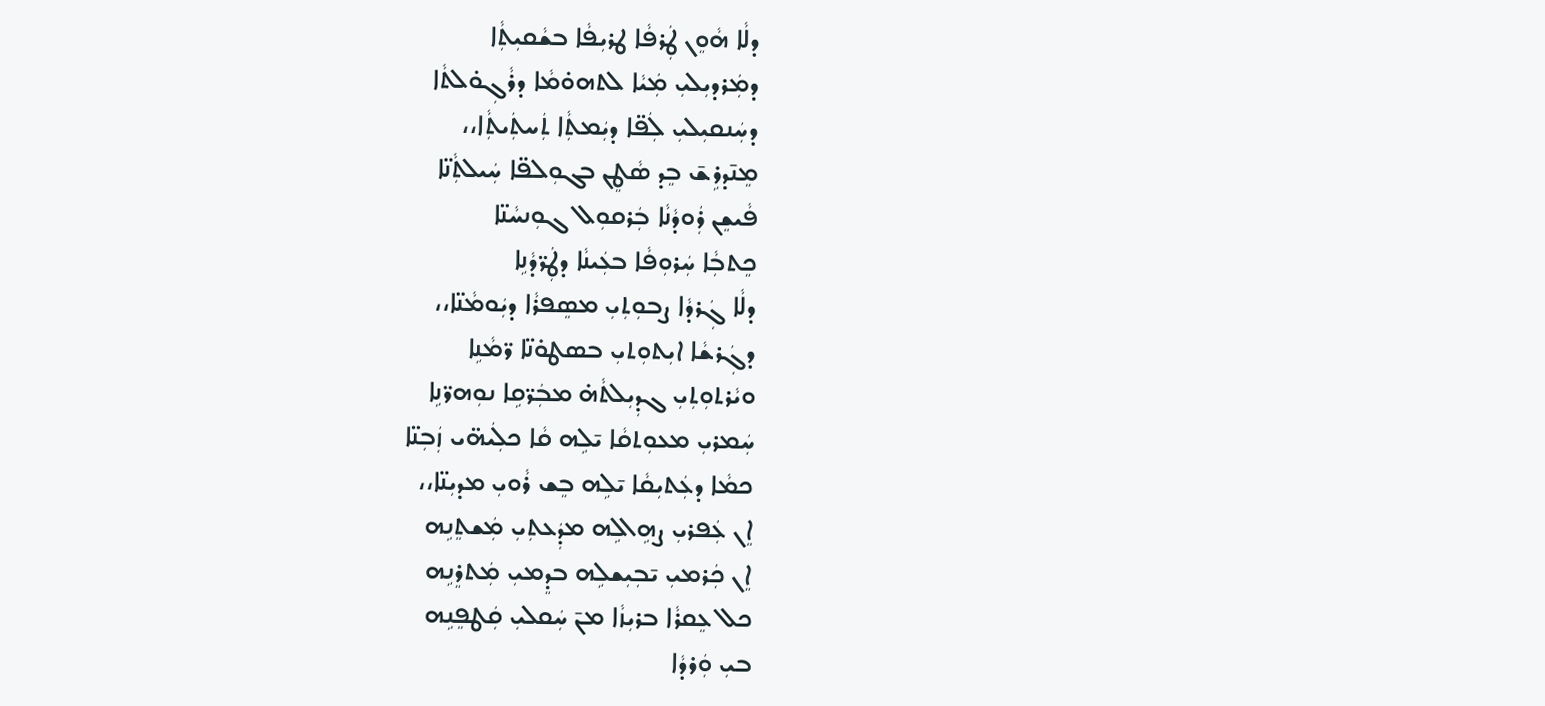ܕܠܵܐ ܗܵܘܸܢ ܛܲܪܦܵܐ ܛܪܝܼܦܵܐ ܒܫܵܩܝܼܬܼܵܐ
ܕܡܲܪܕܝܼܠܝܼ ܡܲܝܵܐ ܠܬܗܘ̇ܡܵܐ ܕܪܵܓܼܘ̇ܠܬܵܐ
ܕܚܲܢܩܝܼܠܝܼ ܠܲܦ̈ܐ ܕܝܲܡܬܼܵܐ ܬܲܚܬܲܝܬܼܵܐ،،
ܡܸܢ̄ܕܪܹܫ̄ ܒܸܕ ܣܵܛܸܢ ܒܓܘܼܠܦ̈ܐ ܚܲܝܠܬܼܵܢ̈ܐ
ܦܵܝܫܸܢ ܪܲܘܕܵܢܵܐ ܒܲܪܩܘܼܠ ܓܘܼܢܚܵܢ̈ܐ
ܟܸܬܒܼܵܐ ܚܲܪܘܼܦܵܐ ܒܥܲܝܢܵܐ ܕܛܲܪ̈ܕܵܢܹܐ
ܕܠܵܐ ܓܲܪܕܵܐ ܨܒܘܼܬܼܝܼ ܡܣܸܦܪܵܐ ܕܝܲܘܡܵܢ̈ܐ،،
ܕܓܲܪܫܵܐ ܐܝܼܬܘܼܬܝܼ ܒܣܛܘ̇ܢ̈ܐ ܪ̈ܡܵܢܹܐ
ܘܝܵܪܬܘܼܬܼܝܼ ܓܕܼܝܼܠܬܵܗ̇ ܡܒܲܪ̈ܩܹܐ ܢܘܼܗܪ̈ܢܹܐ
ܚܲܡܪܝܼ ܡܥܘܼܬܩܵܐ ܝ̄ܠܹܗ ܩܵܐ ܟܠܲܝܗ̈ܝ ܙܲܒܼܢ̈ܐ
ܟܡܵܐ ܕܥܲܬܝܼܩܵܐ ܝ̄ܠܹܗ ܒܸܫ ܪܵܘܝܼ ܡܕܝܼܢ̈ܐ،،
ܐܸܢ ܥܲܦܪܝܼ ܨܗܹܐܠܹܗ ܡܕܲܥܬܼܝܼ ܡܲܫܬܸܢܹܗ
ܐܸܢ ܟܲܪܡܝܼ ܝ̄ܒܼܝܼܫܠܹܗ ܒܕܸܡܝܼ ܡܲܬܪܸܢܹܗ
ܟܠ ܥܸܩܪܵܐ ܒܪܝܼܙܵܐ ܡܢ̄ ܚܲܩܠܝܼ ܩܲܛܦܸܢܹܗ
ܒܝܼ ܘܲܪܕܵܐ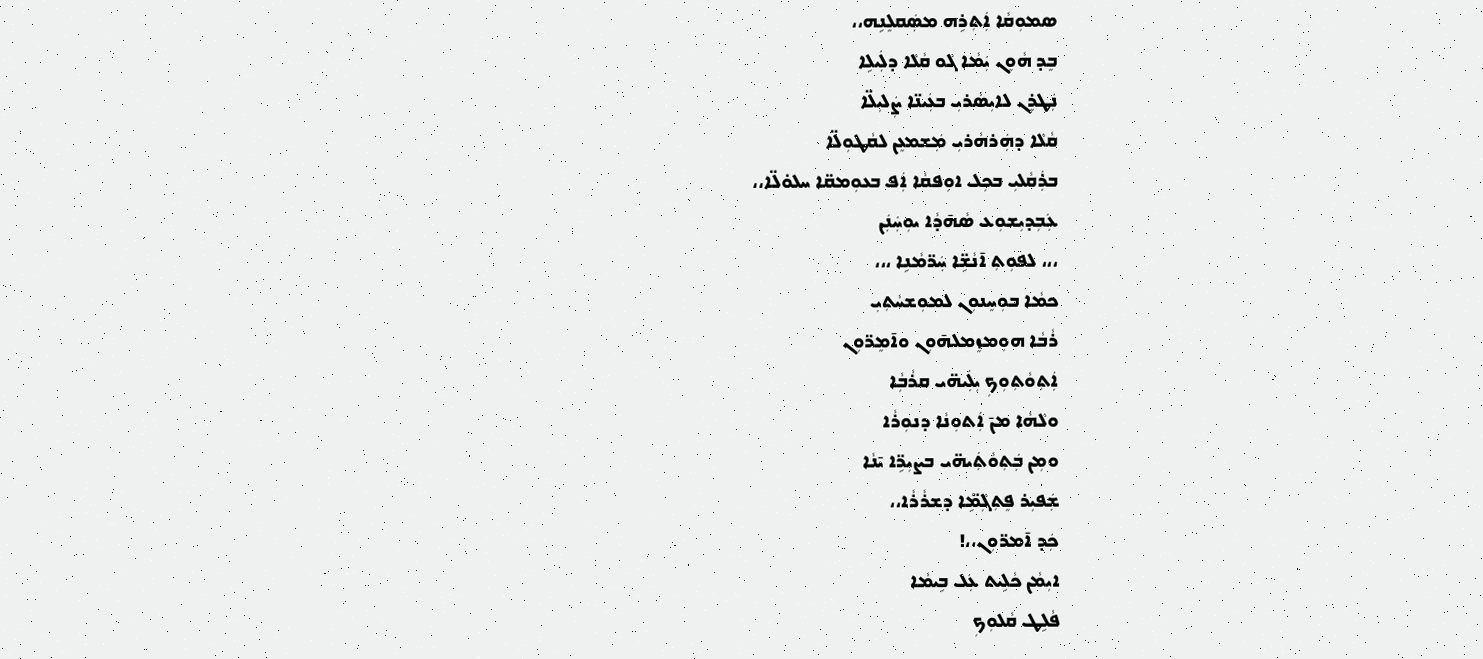ܣܡܘܼܩܵܐ ܐܲܬܼܪܹܗ ܡܣܲܩܠܸܢܹܗ،،
ܒܸܕ ܗܵܘܸܢ ܝܲܡܵܐ ܓܵܘ ܩܵܠܵܐ ܕܠܲܝܠܹܐ
ܢܲܛܪܸܢ ܠܐܝܼܣܵܪܝܼ ܒܥܲܝܢ̈ܐ ܨܲܠܝܼܠ̈ܐ
ܩܵܠܵܐ ܕܗܲܪܗܵܪܝܼ ܡܲܫܡܥܸܢ ܠܩܵܛܘܼܠ̈ܐ
ܒܪܲܩܵܠܝܼ ܒܟܼܠ ܐܘܼܦܩܵܐ ܐܲܦ ܒܥܘܼܡܩ̈ܐ ܚܠܘ̇ܠ̈ܐ،،
ܥܲܒܼܕܝܼܫܘܼܥ ܣܵܗ̄ܕܵܐ ܝܘܼܚܲܢܲܢ
،،، ܠܦܘܼܬܼ ܐ̄ܢܵܫܹ̈ܐ ܚܲܪ̈ܡܵܢܹܐ ،،،
ܟܡܵܐ ܒܘܼܚܸܢܘܼܢ ܠܡܘܼܫܚܵܬܼܝܼ
ܪܵܒܵܐ ܗܘܼܡܙܸܡܠܗ̄ܘܼܢ ܘܐ̄ܡܸܪ̈ܘܼܢ
ܐܲܬܼܘܵܬܼܘܼܟܼ ܝܼܠܲܝܗ̈ܝ ܩܪܵܒܼܵܐ
ܘܠܵܗܵܐ ܡܢ̄ ܐܲܬܘܼܢܵܐ ܕܢܘܼܪܵܐ
ܘܡܼܢ ܒܲܬܼܘܵܬܲܝܗ̈ܝ ܒܨܝܼܪܹ̈ܐ ܝ̄ܢܵܐ
ܫܲܦܝܼܪ ܦܸܬܼܓܼܵܡܹ̈ܐ ܕܫܪܵܪܵܐ،،
ܟܲܕ ܐ̄ܡܪ̈ܘܼܢ،،!
ܐܝܼܡܵܢ ܟܵܠܹܝܬ ܥܲܠ ܒܹܝܡܵܐ
ܦܵܠܹܛ ܩܵܠܘܼܟܼ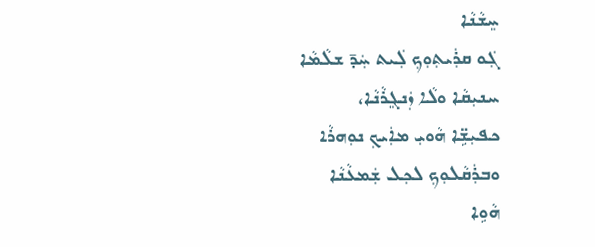ܚܸܫܵܢܵܐ
ܓܲܘ ܩܪܲܝܬܼܘܼܟܼ ܠܲܝܬ ܚܲܕ̄ ܫܠܵܡܵܐ
ܚܢܝܼܩܵܐ ܘܠܵܐ ܙܲܢܓܸܪܵܢܵܐ،
ܟܦܝܼܫܹ̈ܐ ܗܵܘܝܼ ܡܐܲܝܟܼ ܢܘܼܗܪܵܐ
ܘܒܪܲܩܵܠܘܼܟܼ ܠܟܼܠ ܫܲܡܥܵܢܵܐ
ܗܵܘܹܐ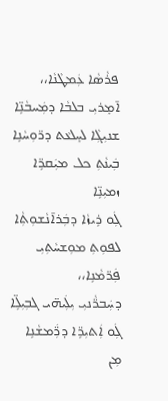ܦܪܵܣܵܐ ܥܲܡܛܵܢܵܐ،،
ܐ̄ܡܸܪܝܼ ܒܠܒܵܐ ܕܡܲܚܒܵܢܹ̈ܐ
ܫܢܝܼܓܼܵܐ ܠܚܸܠܥܵܬ ܕܪ̈ܘܼܚܵܢܹܐ
ܒܲܝܢܵܬܼ ܟܠ ܡܝܲܩܪܹ̈ܐ ܙܡܝܼܢܹ̈ܐ
ܓܲܘ ܪܹܝܙܵܐ ܕܒܲܪܐ̄ܢܵܫܘܼܬܼܵܐ
ܠܦܘܼܬܼ ܡܘܼܫܚܵܬܼܝܼ ܦܲܪ̈ܡܵܢܹܐ،،
ܕܚܲܒܪ̈ܵܢܝܼ ܝܼܠܲܝܗ̈ܝ ܓܒܼܝܼܠܹ̈ܐ
ܓܲܘ ܐܲܬܝܼܪܹ̈ܐ ܕܪ̈ܲܡܫܵܢܹܐ
ܡܼܢ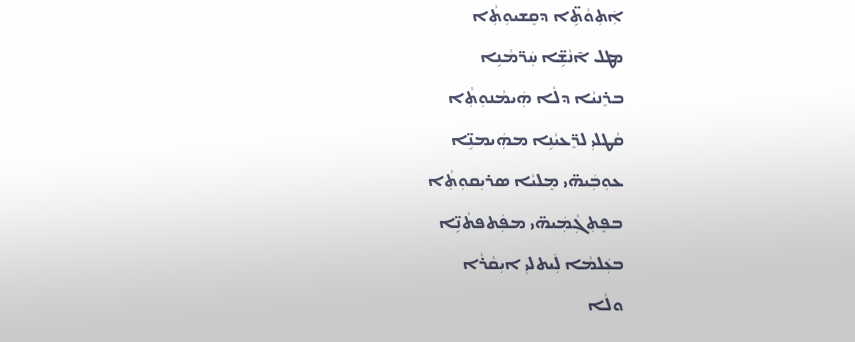ܐܲܬܼܘܵܬܹ̈ܐ ܕܩܸܫܝܘܼܬܼܵܐ
ܡܛܠ ܐ̄ܢܵܫܹ̈ܐ ܚܲܪ̈ܡܵܢܹܐ
ܒܪܸܢܝܵܐ ܕܠܵܐ ܗܲܝܡܵܢܘܼܬܼܵܐ
ܩܵܛܠܝܼ ܠܪܸ̈ܥܝܵܢܹܐ ܡܗܲܝܡܢܹ̈ܐ
ܥܘܼܒܲܝܗ̈ܝ ܡܸܠܝܵܐ ܣܪܝܼܩܘܼܬܼܵܐ
ܒܦܸܬܼܓܼܵܡܲܝܗ̈ܝ ܡܦܲܬܦܬܵܢܹ̈ܐ
ܒܥܲܠܡܵܐ ܠܲܝܬܠܝܼ ܐܝܼܩܵܪܵܐ
ܘܠܵܐ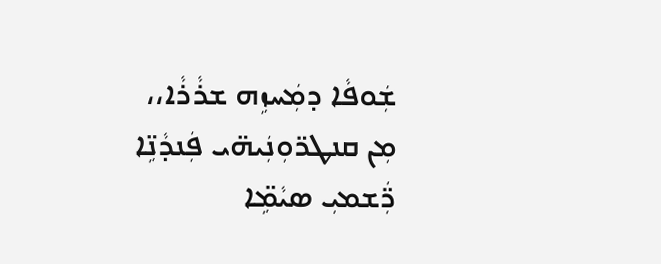ܫܲܘܦܵܐ ܕܡܲܚܙܹܗ ܫܪܵܪܵܐ،،
ܡܼܢ ܩܢܛܪ̈ܘܼܢܲܝܗ̈ܝ ܦܲܢܕܵܢܹ̈ܐ
ܪ̈ܲܫܡܝܼ ܣܝܵܡܹ̈ܐ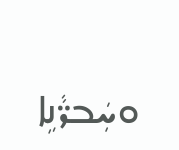ܘܚܲܒܪ̈ܵܢܹܐ